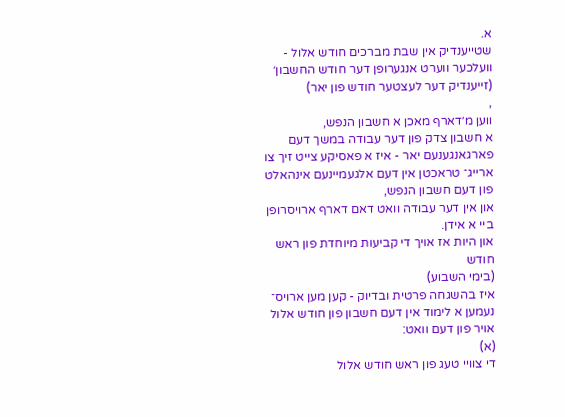א.
שטייענדיק אין שבת מברכים חודש אלול - וועלכער ווערט אנגערופן דער חודש החשבון׳
(זייענדיק דער לעצטער חודש פון יאר)
,
ווען מ׳דארף מאכן א חשבון הנפש,
א חשבון צדק פון דער עבודה במשך דעם פארגאנגענעם יאר - איז א פאסיקע צייט זיך צו ארייג־ טראכטן אין דעם אלגעמיינעם אינהאלט פון דעם חשבון הנפש,
און אין דער עבודה וואט דאם דארף ארויסרופן ביי א אידן.
און היות אז אויך די קביעות מיוחדת פון ראש חודש
(בימי השבוע)
איז בהשגחה פרטית ובדיוק - קען מען ארויס־ נעמען א לימוד אין דעם חשבון פון חודש אלול אויר פון דעם וואט:
(א)
די צוויי טעג פון ראש חודש אלול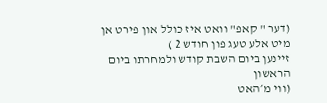(דער " קאפ" וואט איז כולל און פירט אן מיט אלע טעג פון חודש 2 )
זיינען ביום השבת קודש ולמחרתו ביום הראשון
(ווי מ׳האט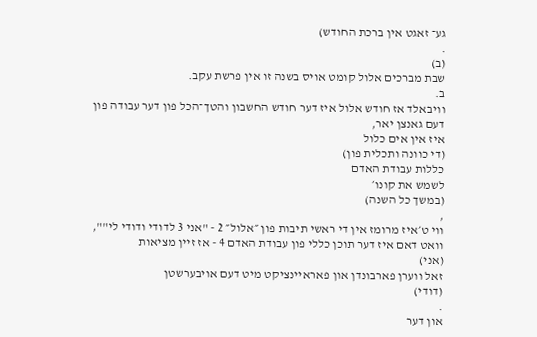גע־ זאגט אין ברכת החודש)
.
(ב)
שבת מברכים אלול קומט אויס בשנה זו אין פרשת עקב.
ב.
וויבאלד אז חודש אלול איז דער חודש החשבון והטך־הכל פון דער עבודה פון דעם גאנצן יאר,
איז אין אים כלול
(די כוונה ותכלית פון)
כללות עבודת האדם
לשמש את קונו׳
(במשך כל השנה)
,
ווי ט׳איז מרומז אין די ראשי תיבות פון ״אלול״ 2 - "אני 3 לדודי ודודי לי"",
וואט דאם איז דער תוכן כללי פון עבודת האדם 4 - אז זיין מציאות
(אני)
זאל ווערן פארבונדן און פאראיינציקט מיט דעם אויבערשטן
(דודי)
.
און דער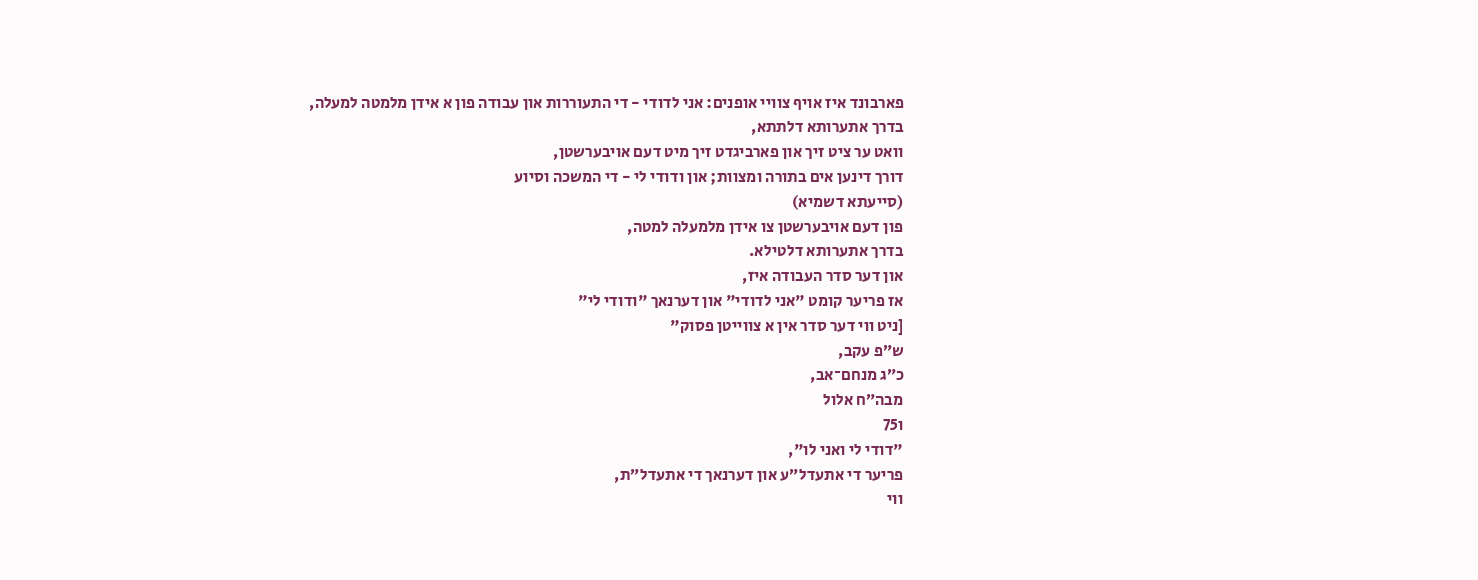פארבונד איז אויף צוויי אופנים: אני לדודי - די התעוררות און עבודה פון א אידן מלמטה למעלה,
בדרך אתערותא דלתתא,
וואט ער ציט זיך און פארביגדט זיך מיט דעם אויבערשטן,
דורך דינען אים בתורה ומצוות; און ודודי לי - די המשכה וסיוע
(סייעתא דשמיא)
פון דעם אויבערשטן צו אידן מלמעלה למטה,
בדרך אתערותא דלטילא.
און דער סדר העבודה איז,
אז פריער קומט "אני לדודי" און דערנאך "ודודי לי"
[ניט ווי דער סדר אין א צווייטן פסוק"
ש״פ עקב,
כ״ג מנחם־אב,
מבה״ח אלול
ו75
"דודי לי ואני לו",
פריער די אתעדל״ע און דערנאך די אתעדל״ת,
ווי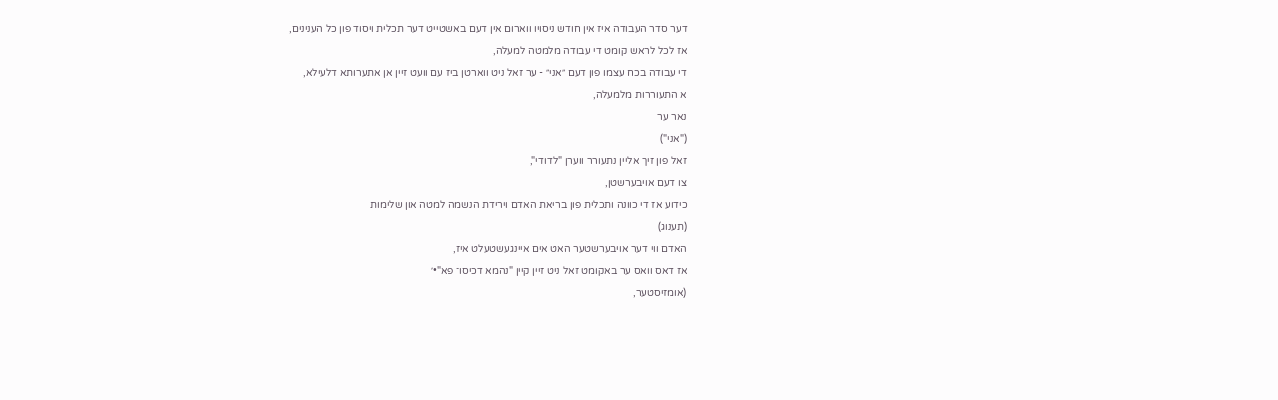דער סדר העבודה איז אין חודש ניסויו ווארום אין דעם באשטייט דער תכלית ויסוד פון כל הענינים,
אז לכל לראש קומט די עבודה מלמטה למעלה,
די עבודה בכח עצמו פון דעם ״אני״ - ער זאל ניט ווארטן ביז עם וועט זיין אן אתערותא דלעילא,
א התעוררות מלמעלה,
נאר ער
("אני")
זאל פון זיך אליין נתעורר ווערן "לדודי",
צו דעם אויבערשטן,
כידוע אז די כוונה ותכלית פון בריאת האדם וירידת הנשמה למטה און שלימות
(תענוג)
האדם ווי דער אויבערשטער האט אים איינגעשטעלט איז,
אז דאס וואס ער באקומט זאל ניט זיין קיין "נהמא דכיסו־ פא"•׳
(אומזיסטער,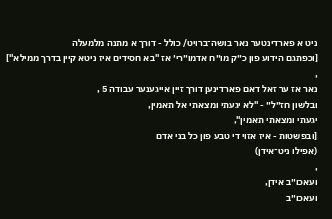ניט א פארדינטער נאר בושה־ברויט/ כולל - דורך א מתנה מלמעלה
[וכפתגם הידוע פון כ״ק מו״ח אדמו״רי׳ אז "בא חסידים איז ניטא קיין בדרך ממילא"]
,
נאר אז ער זאל דאם פארדינען דורך זיין אייגענער עבודה 5 ,
ובלשון חז״ל״ - "לא יגעתי ומצאתי אל תאמין,
יגעתי ומצאתי תאמין",
[ובפשטות - איז אזוי די טבע פון כל בני אדם
(אפילו ניט־אידן)
,
ועאכו״ב אידן,
ועאכו״ב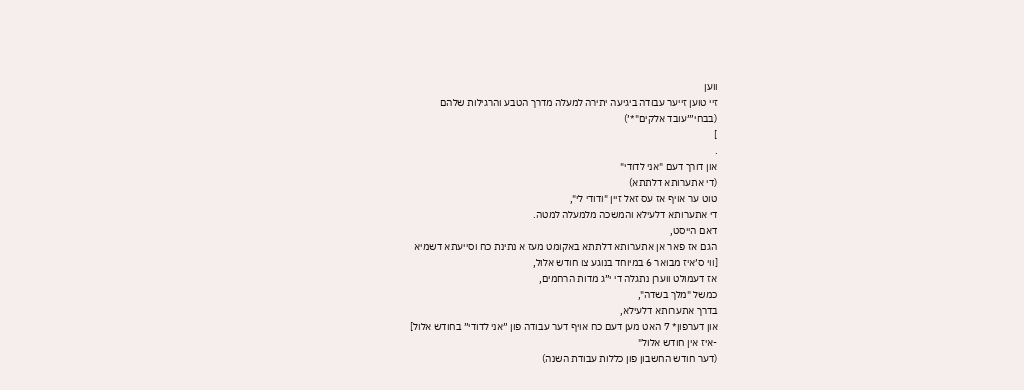ווען
זיי טוען זייער עבודה ביגיעה יתירה למעלה מדרך הטבע והרגילות שלהם
(בבחי׳״עובד אלקים"*׳)
]
.
און דורך דעם "אני לדודי"
(די אתערותא דלתתא)
טוט ער אויף אז עס זאל זיין "ודודי לי",
די אתערותא דלעילא והמשכה מלמעלה למטה.
דאם הייסט,
הגם אז פאר אן אתערותא דלתתא באקומט מעז א נתינת כח וסייעתא דשמיא
[ווי ס׳איז מבואר 6 במיוחד בנוגע צו חודש אלול,
אז דעמולט ווערן נתגלה די י״ג מדות הרחמים,
כמשל "מלך בשדה",
בדרך אתערותא דלעילא,
און דערפון* 7 האט מען דעם כח אויף דער עבודה פון ״אני לדודי״ בחודש אלול]
-איז אין חודש אלול"
(דער חודש החשבון פון כללות עבודת השנה)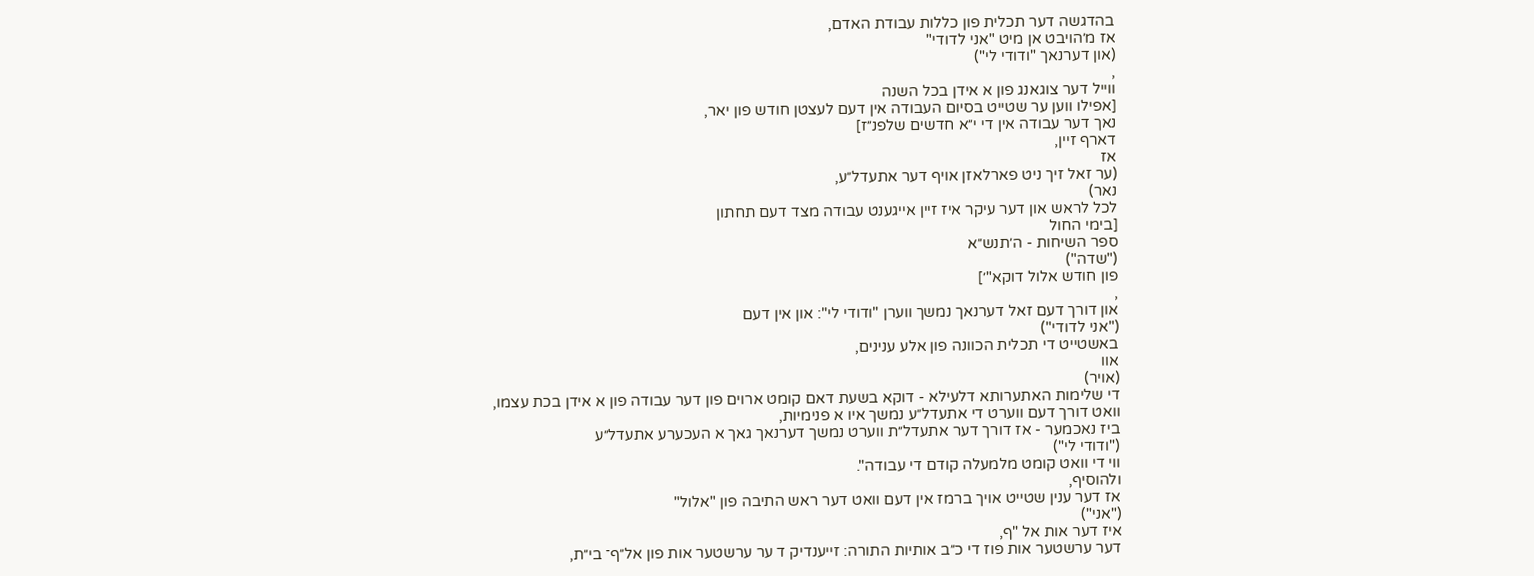בהדגשה דער תכלית פון כללות עבודת האדם,
אז מ׳הויבט אן מיט "אני לדודי"
(און דערנאך "ודודי לי")
,
ווייל דער צוגאנג פון א אידן בכל השנה
[אפילו ווען ער שטייט בסיום העבודה אין דעם לעצטן חודש פון יאר,
נאך דער עבודה אין די י״א חדשים שלפנ״ז]
דארף זיין,
אז
(ער זאל זיך ניט פארלאזן אויף דער אתעדל״ע,
נאר)
לכל לראש און דער עיקר איז זיין אייגענט עבודה מצד דעם תחתון
[בימי החול
ספר השיחות - ה׳תנש״א
("שדה")
פון חודש אלול דוקא"׳]
,
און דורך דעם זאל דערנאך נמשך ווערן "ודודי לי": און אין דעם
("אני לדודי")
באשטייט די תכלית הכוונה פון אלע ענינים,
אוו
(אויר)
די שלימות האתערותא דלעילא - דוקא בשעת דאם קומט ארוים פון דער עבודה פון א אידן בכת עצמו,
וואט דורך דעם ווערט די אתעדל״ע נמשך איו א פנימיות,
ביז נאכמער - אז דורך דער אתעדל״ת ווערט נמשך דערנאך גאך א העכערע אתעדל״ע
("ודודי לי")
ווי די וואט קומט מלמעלה קודם די עבודה".
ולהוסיף,
אז דער ענין שטייט אויך ברמז אין דעם וואט דער ראש התיבה פון "אלול"
("אני")
איז דער אות אל "ף,
דער ערשטער אות פוז די כ״ב אותיות התורה: זייענדיק ד ער ערשטער אות פון אל״ף־ בי״ת,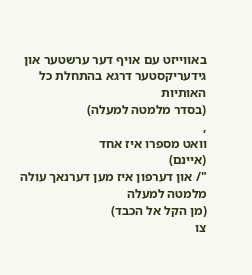באווייזט עם אויף דער ערשטער און גידעריקסטער דרגא בהתחלת כל האותיות
(בסדר מלמטה למעלה)
,
וואט מספרו איז אחד
(איינם)
"/ און דערפון איז מען דערנאך עולה מלמטה למעלה
(מן הקל אל הכבד)
צו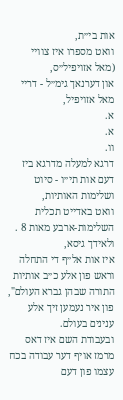אות בי״ת,
וואט מספרו איז צוויי
(מאל אזויפיל״ס,
און דערנאך גימ״ל - דריי מאל אזויפיל,
א.
א.
וו.
דרגא למעלה מדרגא ביז דעם אות תי״ו - סיוט ושלימות האותיות,
וואט באדייט תכלית השלימות-ארבע מאות 8 .
ולאידך גיסא,
איז אות אל״ף די התחלה וראש פון אלע כ״ב אותיות התורה שבהן גברא העולם",
פון איר נעמען זיך אלע ענינים בעולם.
ובעבודת השם איז דאס מרמז אויף דער עבודה בכח עצמו פון דעם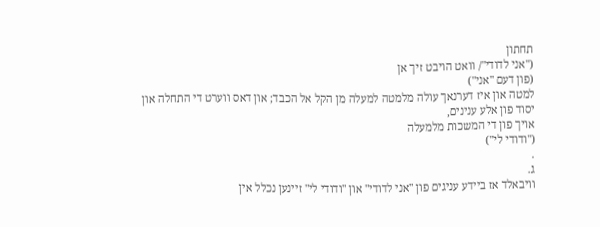תחתון
("אני לדודי"/ וואט הויבט זיך אן
(פון דעם "אני")
למטה און איז דערנאך עולה מלמטה למעלה מן הקל אל הכבד; און דאס ווערט די התחלה און יסוד פון אלע ענינים,
אויך פון די המשכות מלמעלה
("ודודי לי")
.
ג.
וויבאלד אז ביידע עניגים פון "אני לדודי" און "ודודי לי" זיינען נכלל אין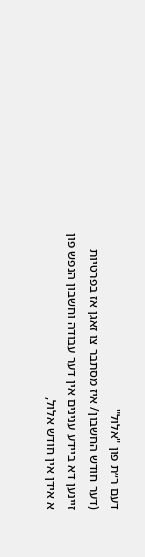דעם ר״ת פון "אלול"
(דער חודש החשבון/ איז מסתבר צו זאגן אז בפרטיות זיינען דא ביידע ענינים אין דער עבודה וחשבון הנפש פון א אידן אין חודש אלול,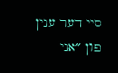סיי דער ענין פון ״אני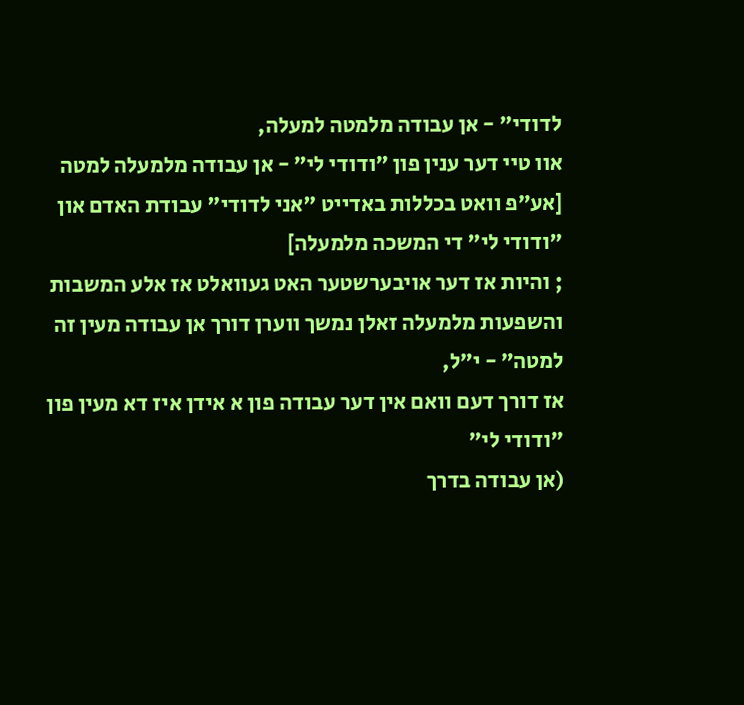לדודי״ - אן עבודה מלמטה למעלה,
אוו טיי דער ענין פון ״ודודי לי״ - אן עבודה מלמעלה למטה
[אע״פ וואט בכללות באדייט "אני לדודי" עבודת האדם און "ודודי לי" די המשכה מלמעלה]
; והיות אז דער אויבערשטער האט געוואלט אז אלע המשבות והשפעות מלמעלה זאלן נמשך ווערן דורך אן עבודה מעין זה למטה״ - י״ל,
אז דורך דעם וואם אין דער עבודה פון א אידן איז דא מעין פון "ודודי לי"
(אן עבודה בדרך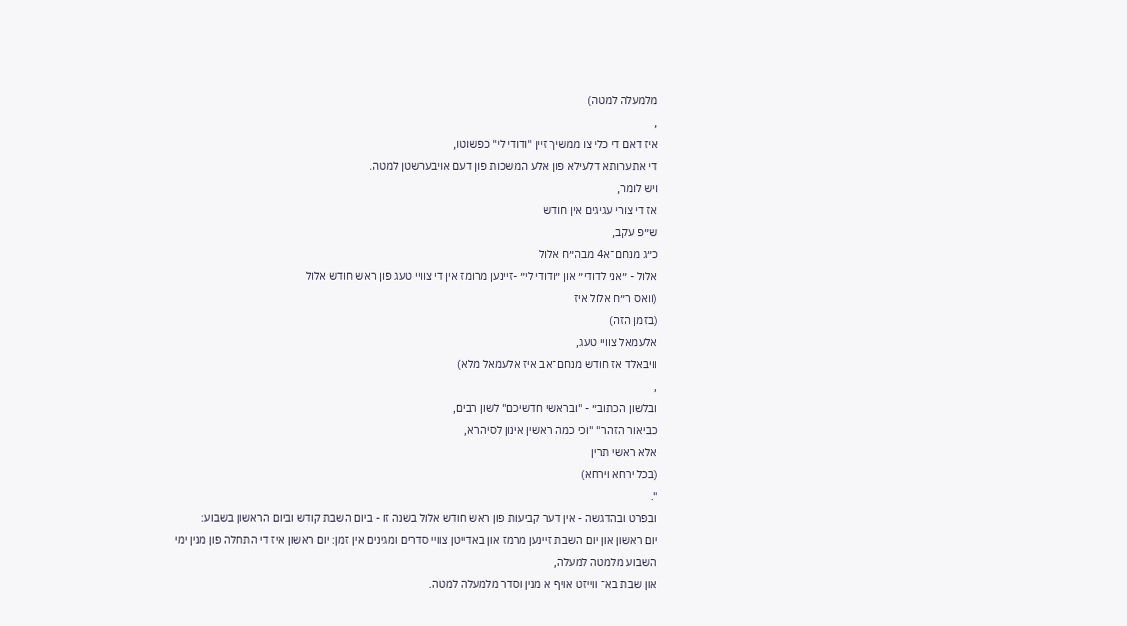מלמעלה למטה)
,
איז דאם די כלי צו ממשיך זיין "ודודי לי" כפשוטו,
די אתערותא דלעילא פון אלע המשכות פון דעם אויבערשטן למטה.
ויש לומר,
אז די צורי עגיגים אין חודש
ש״פ עקב,
כ״ג מנחם־א4 מבה״ח אלול
אלול - ״אני לדודי״ און ״ודודי לי״ -זיינען מרומז אין די צוויי טעג פון ראש חודש אלול
(וואס ר״ח אלול איז
(בזמן הזה)
אלעמאל צוויי טעג,
וויבאלד אז חודש מנחם־אב איז אלעמאל מלא)
,
ובלשון הכתוב״ - "ובראשי חדשיכם" לשון רבים,
כביאור הזהר" "וכי כמה ראשין אינון לסיהרא,
אלא ראשי תרין
(בכל ירחא וירחא)
".
ובפרט ובהדגשה - אין דער קביעות פון ראש חודש אלול בשנה זו - ביום השבת קודש וביום הראשון בשבוע:
יום ראשון און יום השבת זיינען מרמז און באדייטן צוויי סדרים ומגינים אין זמן: יום ראשון איז די התחלה פון מנין ימי השבוע מלמטה למעלה,
און שבת בא־ ווייזט אויף א מנין וסדר מלמעלה למטה.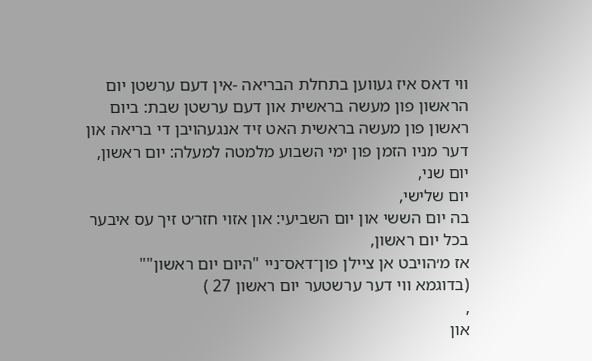ווי דאס איז געווען בתחלת הבריאה -אין דעם ערשטן יום הראשון פון מעשה בראשית און דעם ערשטן שבת: ביום ראשון פון מעשה בראשית האט זיד אנגעהויבן די בריאה און דער מניו הזמן פון ימי השבוע מלמטה למעלה: יום ראשון,
יום שני,
יום שלישי,
בה יום הששי און יום השביעי: און אזוי חזר׳ט זיך עס איבער בכל יום ראשון,
אז מ׳הויבט אן ציילן פון־דאס־ניי "היום יום ראשון""
(בדוגמא ווי דער ערשטער יום ראשון 27 )
,
און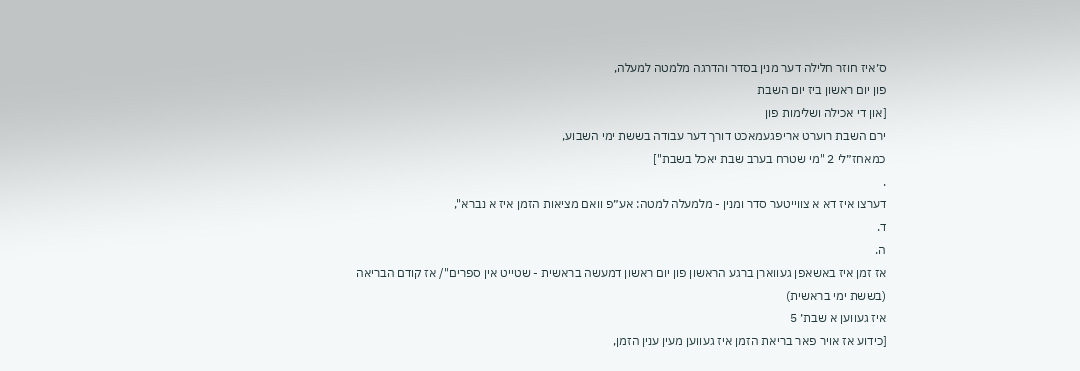ס׳איז חוזר חלילה דער מנין בסדר והדרגה מלמטה למעלה,
פון יום ראשון ביז יום השבת
[און די אכילה ושלימות פון
ירם השבת רוערט אריפגעמאכט דורך דער עבודה בששת ימי השבוע,
כמאחז״לי 2 "מי שטרח בערב שבת יאכל בשבת"]
.
דערצו איז דא א צווייטער סדר ומנין - מלמעלה למטה: אע״פ וואם מציאות הזמן איז א נברא",
ד.
ה.
אז זמן איז באשאפן געווארן ברגע הראשון פון יום ראשון דמעשה בראשית - שטייט אין ספרים"/ אז קודם הבריאה
(בששת ימי בראשית)
איז געווען א שבת׳ 5
[כידוע אז אויר פאר בריאת הזמן איז געווען מעין ענין הזמן,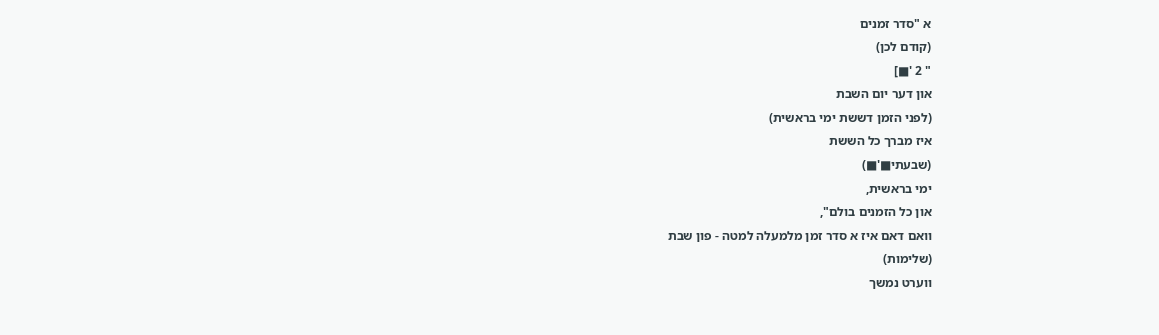א "סדר זמנים
(קודם לכן)
" 2 '■]
און דער יום השבת
(לפני הזמן דששת ימי בראשית)
איז מברך כל הששת
(שבעתי■'■)
ימי בראשית,
און כל הזמנים בולם",
וואם דאם איז א סדר זמן מלמעלה למטה - פון שבת
(שלימות)
ווערט נמשך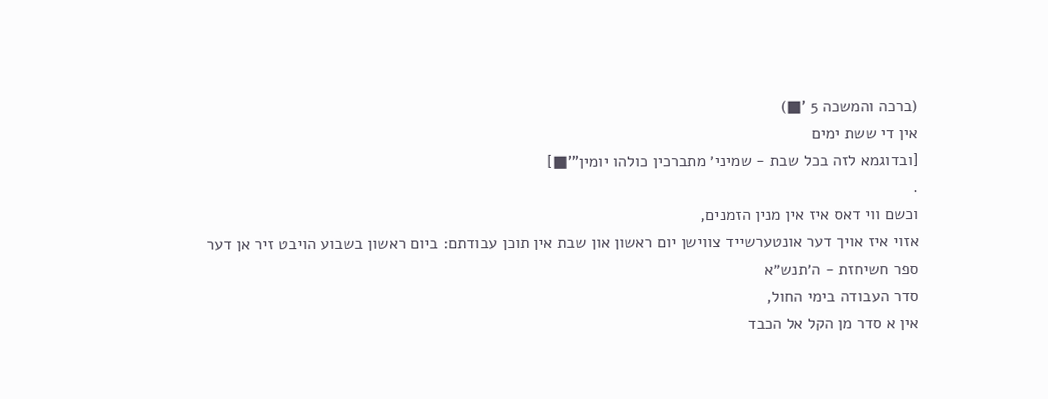(ברכה והמשכה 5 '■)
אין די ששת ימים
[ובדוגמא לזה בכל שבת - שמיני׳ מתברכין כולהו יומין"'■]
.
וכשם ווי דאס איז אין מנין הזמנים,
אזוי איז אויך דער אונטערשייד צווישן יום ראשון און שבת אין תוכן עבודתם: ביום ראשון בשבוע הויבט זיר אן דער
ספר חשיחזת - ה׳תנש״א
סדר העבודה בימי החול,
אין א סדר מן הקל אל הכבד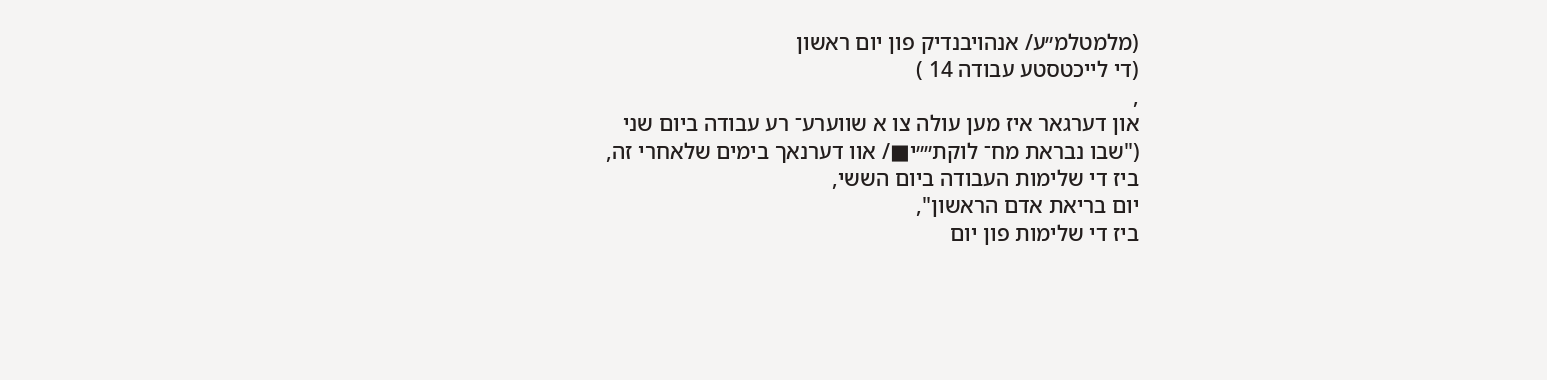(מלמטלמ״ע/ אנהויבנדיק פון יום ראשון
(די לייכטסטע עבודה 14 )
,
און דערגאר איז מען עולה צו א שווערע־ רע עבודה ביום שני
("שבו נבראת מח־ לוקת״״י■/ אוו דערנאך בימים שלאחרי זה,
ביז די שלימות העבודה ביום הששי,
יום בריאת אדם הראשון",
ביז די שלימות פון יום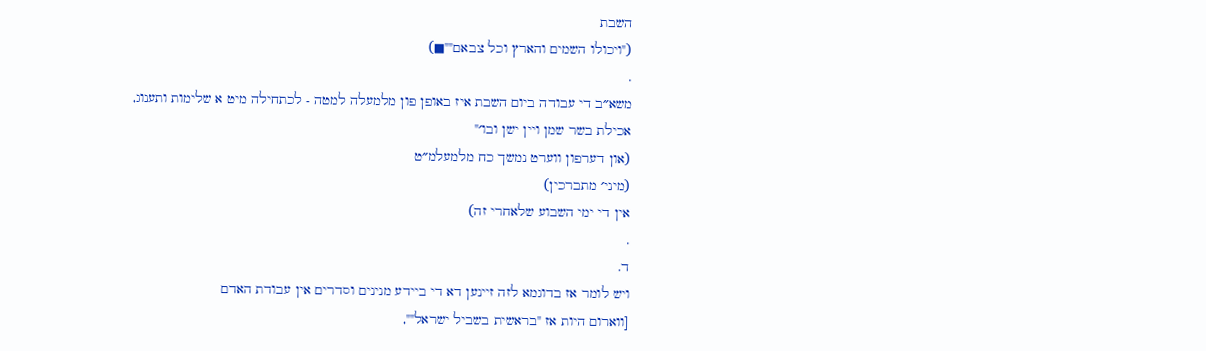השבת
("ויכולו השמים והארץ וכל צבאם""■)
.
משא״ב די עבודה ביום השבת איז באופן פון מלמעלה למטה - לכתחילה מיט א שלימות ותענוג,
אכילת בשר שמן ויין ישן ובו׳"
(און דערפון ווערט נמשך כח מלמעלמ״ט
(מיני׳ מתברכין)
אין די ימי השבוע שלאחרי זה)
.
ד.
ויש לומר אז בדוגמא לזה זיינען דא די ביידע מנינים וסדרים אין עבודת האדם
[ווארום היות אז "בראשית בשביל ישראל"",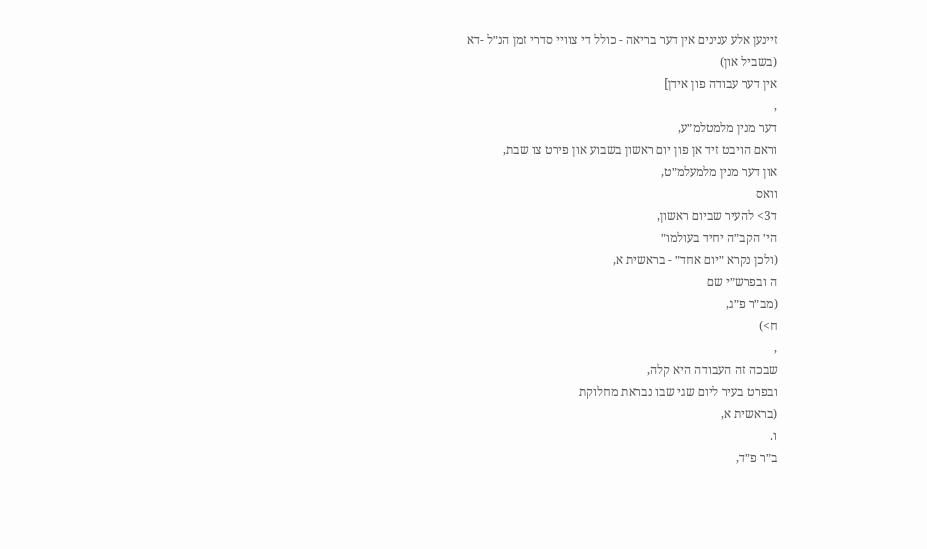זיינען אלע ענינים אין דער בריאה - כולל די צוויי סדרי זמן הנ״ל -דא
(בשביל און)
אין דער עבודה פון אידן]
,
דער מנין מלמטלמ״ע,
וראם הויבט זיד אן פון יום ראשון בשבוע און פירט צו שבת,
און דער מנין מלמעלמ״ט,
וואס
ד3> להעיר שביום ראשון,
הי׳ הקב״ה יחיד בעולמו״
(ולכן נקרא ״יום אחד״ - בראשית א,
ה ובפרש״י שם
(מב״ר פ״ג,
ח>)
,
שבכה זה העבודה היא קלה,
ובפרט בעיר ליום שגי שבו נבראת מחלוקת
(בראשית א,
ו.
ב״ר פ״ד,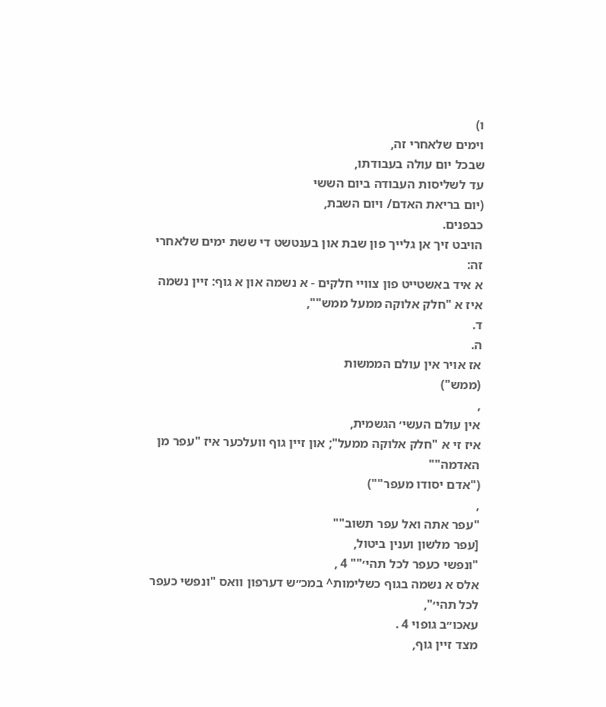ו)
וימים שלאחרי זה,
שבכל יום עולה בעבודתו,
עד לשליסות העבודה ביום הששי
(יום בריאת האדם/ ויום השבת,
כבפנים.
הויבט זיך אן גלייך פון שבת און בענטשט די ששת ימים שלאחרי זה:
א איד באשטייט פון צוויי חלקים - א נשמה און א גוף: זיין נשמה איז א "חלק אלוקה ממעל ממש"",
ד.
ה.
אז אויר אין עולם הממשות
(ממש")
,
אין עולם העשי׳ הגשמית,
איז זי א "חלק אלוקה ממעל"; און זיין גוף וועלכער איז "עפר מן האדמה""
("אדם יסודו מעפר"")
,
"עפר אתה ואל עפר תשוב""
[עפר מלשון וענין ביטול,
"ונפשי כעפר לכל תהי׳"" 4 ,
אלס א נשמה בגוף כשלימות^ במכ״ש דערפון וואס "ונפשי כעפר לכל תהי׳",
עאכו״ב גופוי 4 .
מצד זיין גוף,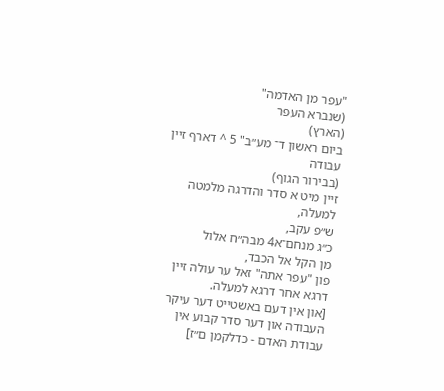"עפר מן האדמה"
(שנברא העפר
(הארץ)
ביום ראשון ד־ מע״ב" 5 ^ דארף זיין עבודה
(בבירור הגוף)
זיין מיט א סדר והדרגה מלמטה למעלה,
ש״פ עקב,
כ״ג מנחם־א4 מבה״ח אלול
מן הקל אל הכבד,
פון "עפר אתה" זאל ער עולה זיין דרגא אחר דרגא למעלה.
[און אין דעם באשטייט דער עיקר העבודה און דער סדר קבוע אין עבודת האדם - כדלקמן ם״ז]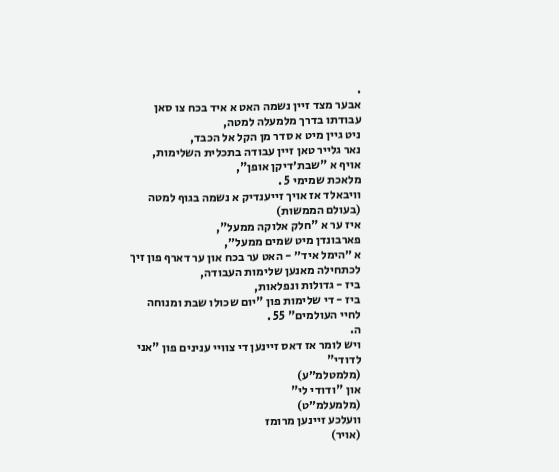.
אבער מצד זיין נשמה האט א איד בכח צו סאן עבודתו בדרך מלמעלה למטה,
ניט גיין מיט א סדר מן הקל אל הכבד,
נאר גלייר טאן זיין עבודה בתכלית השלימות,
אויף א "שבת׳דיקן אופן",
מלאכת שמימי 5 .
וויבאלד אז אויך זייענדיק א נשמה בגוף למטה
(בעולם הממשות)
איז ער א "חלק אלוקה ממעל",
פארבונדן מיט שמים ממעל״,
א ״הימל איד״ - האט ער בכח און ער דארף פון זיך לכתחילה מאנען שלימות העבודה,
ביז - גדולות ונפלאות,
ביז - די שלימות פון "יום שכולו שבת ומנוחה לחיי העולמים" 55 .
ה.
ויש לומר אז דאס זיינען די צוויי ענינים פון "אני לדודי"
(מלמטלמ״ע)
און "ודודי לי"
(מלמעלמ״ט)
וועלכע זיינען מרומז
(אויר)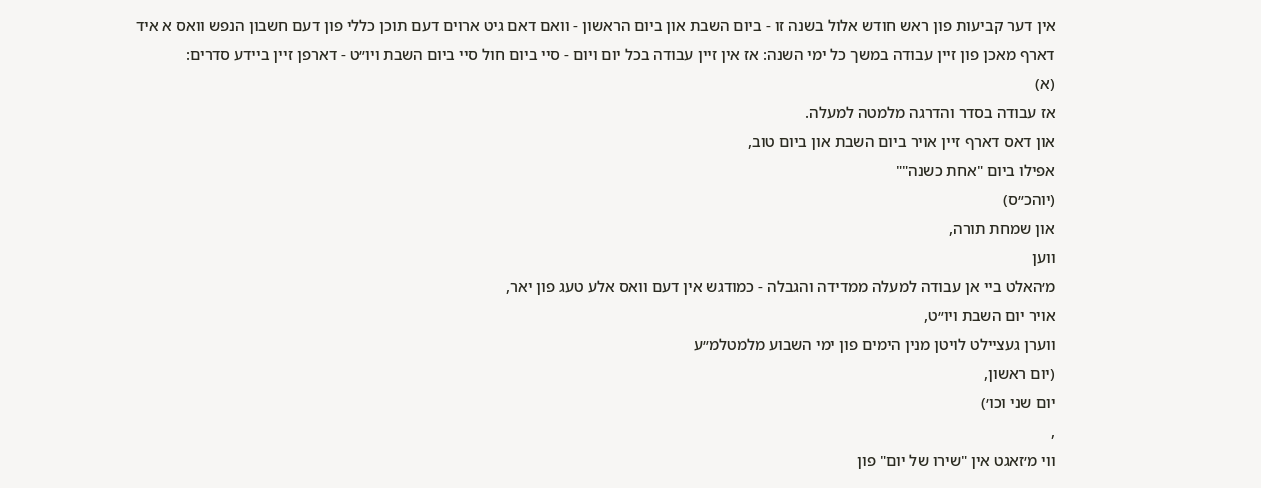אין דער קביעות פון ראש חודש אלול בשנה זו - ביום השבת און ביום הראשון - וואם דאם גיט ארוים דעם תוכן כללי פון דעם חשבון הנפש וואס א איד דארף מאכן פון זיין עבודה במשך כל ימי השנה: אז אין זיין עבודה בכל יום ויום - סיי ביום חול סיי ביום השבת ויו״ט - דארפן זיין ביידע סדרים:
(א)
אז עבודה בסדר והדרגה מלמטה למעלה.
און דאס דארף זיין אויר ביום השבת און ביום טוב,
אפילו ביום "אחת כשנה""
(יוהכ״ס)
און שמחת תורה,
ווען
מ׳האלט ביי אן עבודה למעלה ממדידה והגבלה - כמודגש אין דעם וואס אלע טעג פון יאר,
אויר יום השבת ויו״ט,
ווערן געציילט לויטן מנין הימים פון ימי השבוע מלמטלמ״ע
(יום ראשון,
יום שני וכו׳)
,
ווי מ׳זאגט אין "שירו של יום" פון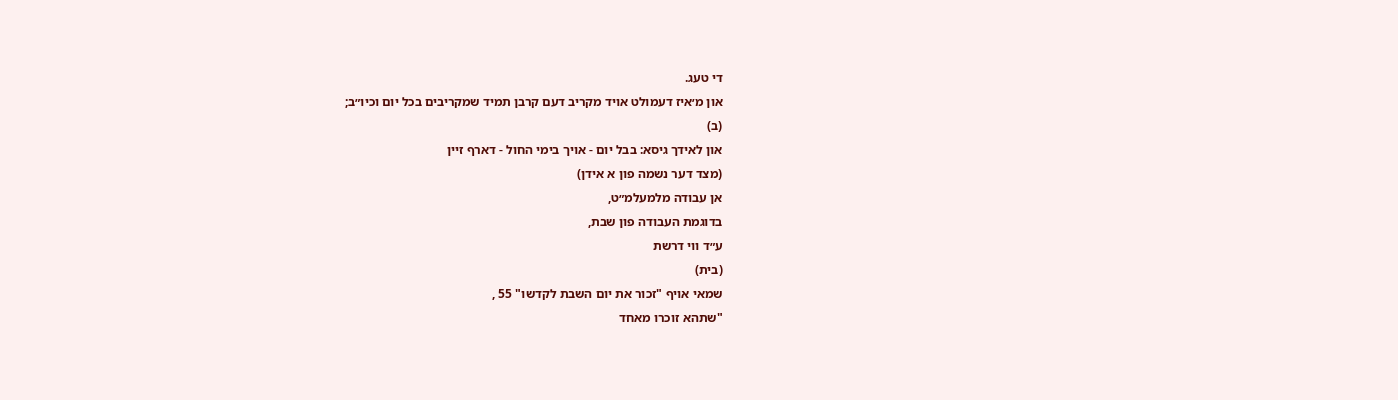די טעג.
און מ׳איז דעמולט אויד מקריב דעם קרבן תמיד שמקריבים בכל יום וכיו״ב;
(ב)
און לאידך גיסא: בבל יום - אויך בימי החול - דארף זיין
(מצד דער נשמה פון א אידן)
אן עבודה מלמעלמ״ט,
בדוגמת העבודה פון שבת,
ע״ד ווי דרשת
(בית)
שמאי אויף "זכור את יום השבת לקדשו" 55 ,
"שתהא זוכרו מאחד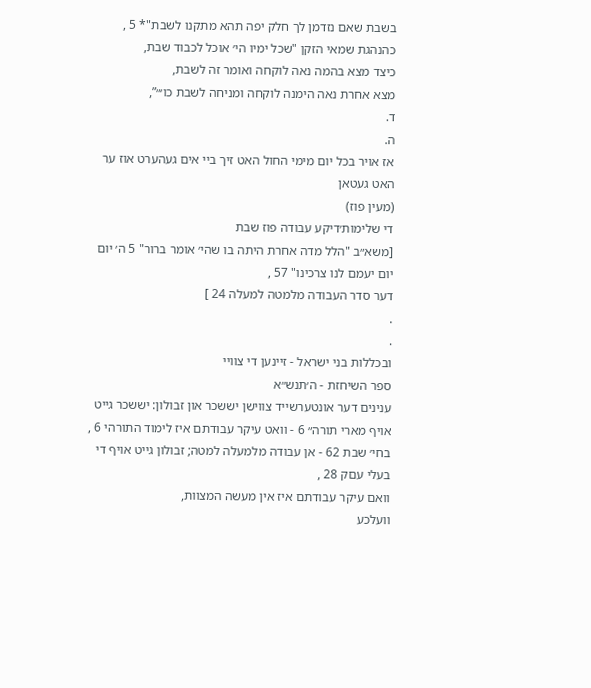בשבת שאם נזדמן לך חלק יפה תהא מתקנו לשבת"* 5 ,
כהנהגת שמאי הזקן "שכל ימיו הי׳ אוכל לכבוד שבת,
כיצד מצא בהמה נאה לוקחה ואומר זה לשבת,
מצא אחרת נאה הימנה לוקחה ומניחה לשבת כו׳״”,
ד.
ה.
אז אויר בכל יום מימי החול האט זיך ביי אים געהערט אוז ער האט געטאן
(מעין פוז)
די שלימות׳דיקע עבודה פוז שבת
[משא״ב "הלל מדה אחרת היתה בו שהי׳ אומר ברור" 5 ה׳ יום יום יעמם לנו צרכינו" 57 ,
דער סדר העבודה מלמטה למעלה 24 ]
.
.
ובכללות בני ישראל - זיינען די צוויי
ספר השיחזת - ה׳תנש״א
ענינים דער אונטערשייד צווישן יששכר און זבולון: יששכר גייט אויף מארי תורה״ 6 - וואט עיקר עבודתם איז לימוד התורהי 6 ,
בחי׳ שבת 62 - אן עבודה מלמעלה למטה; זבולון גייט אויף די בעלי עםק 28 ,
וואם עיקר עבודתם איז אין מעשה המצוות,
וועלכע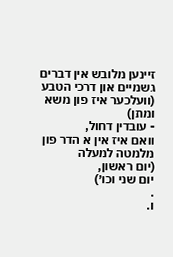זיינען מלובש אין דברים גשמיים און דרכי הטבע
(וועלכער איז פון משא ומתן)
- עובדין דחול,
וואם איז אין א הדר פון מלמטה למעלה
(יום ראשון,
יום שני וכו׳)
.
ו.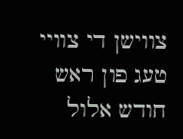צווישן די צוויי טעג פון ראש חודש אלול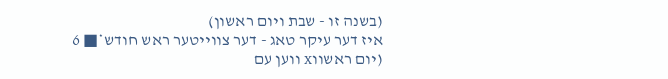(בשנה זו - שבת ויום ראשון)
איז דער עיקר טאג - דער צווייטער ראש חודש*■ 6
(יום ראשווx ווען עם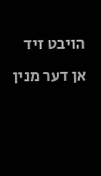הויבט זיד אן דער מנין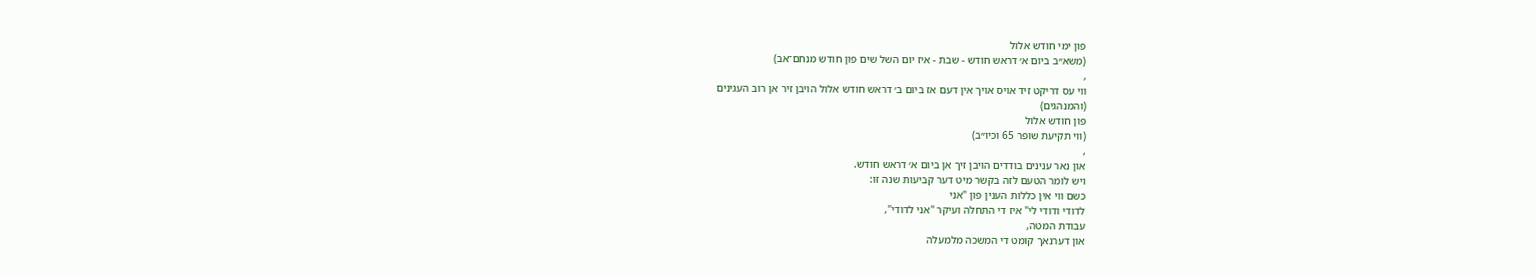פון ימי חודש אלול
(משא״ב ביום א׳ דראש חודש - שבת - איז יום השל שים פון חודש מנחם־אב)
,
ווי עס דריקט זיד אויס אויך אין דעם אז ביום ב׳ דראש חודש אלול הויבן זיר אן רוב העגינים
(והמנהגים)
פון חודש אלול
(ווי תקיעת שופר 65 וכיו״ב)
,
און נאר ענינים בודדים הויבן זיך אן ביום א׳ דראש חודש.
ויש לומר הטעם לזה בקשר מיט דער קביעות שנה זו:
כשם ווי אין כללות הענין פון "אני
לדודי ודודי לי" איז די התחלה ועיקר "אני לדודי",
עבודת המטה,
און דערנאך קומט די המשכה מלמעלה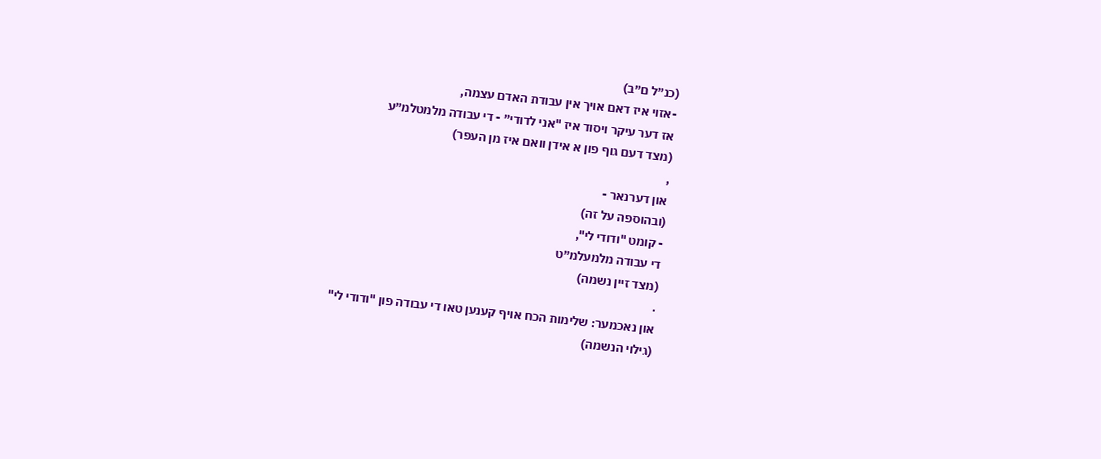(כנ״ל ם״ב)
-אזוי איז דאם אויך אין עבודת האדם עצמה,
אז דער עיקר ויסוד איז "אני לדודי״ - די עבודה מלמטלמ״ע
(מצד דעם גוף פון א אידן וואם איז מן העפר)
,
און דערנאר -
(ובהוספה על זה)
- קומט "ודודי לי",
די עבודה מלמעלמ״ט
(מצד זיין נשמה)
.
און נאכמער: שלימות הכח אויף קענען טאו די עבודה פון "ודודי לי"
(גילוי הנשמה)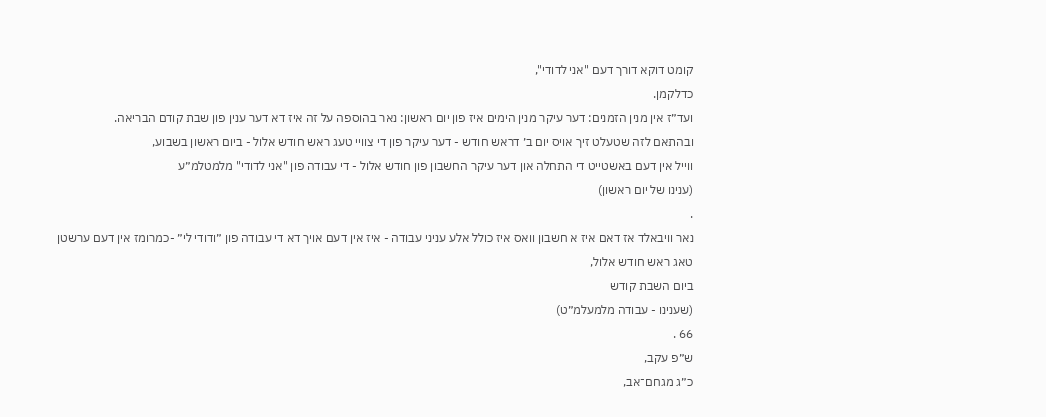קומט דוקא דורך דעם "אני לדודי",
כדלקמן.
ועד״ז אין מנין הזמנים: דער עיקר מנין הימים איז פון יום ראשון: נאר בהוספה על זה איז דא דער ענין פון שבת קודם הבריאה.
ובהתאם לזה שטעלט זיך אויס יום ב׳ דראש חודש - דער עיקר פון די צוויי טעג ראש חודש אלול - ביום ראשון בשבוע,
ווייל אין דעם באשטייט די התחלה און דער עיקר החשבון פון חודש אלול - די עבודה פון "אני לדודי" מלמטלמ״ע
(ענינו של יום ראשון)
.
נאר וויבאלד אז דאם איז א חשבון וואס איז כולל אלע עניני עבודה - איז אין דעם אויך דא די עבודה פון ״ודודי לי״ -כמרומז אין דעם ערשטן טאג ראש חודש אלול,
ביום השבת קודש
(שענינו - עבודה מלמעלמ״ט)
66 .
ש״פ עקב,
כ״ג מגחם־אב,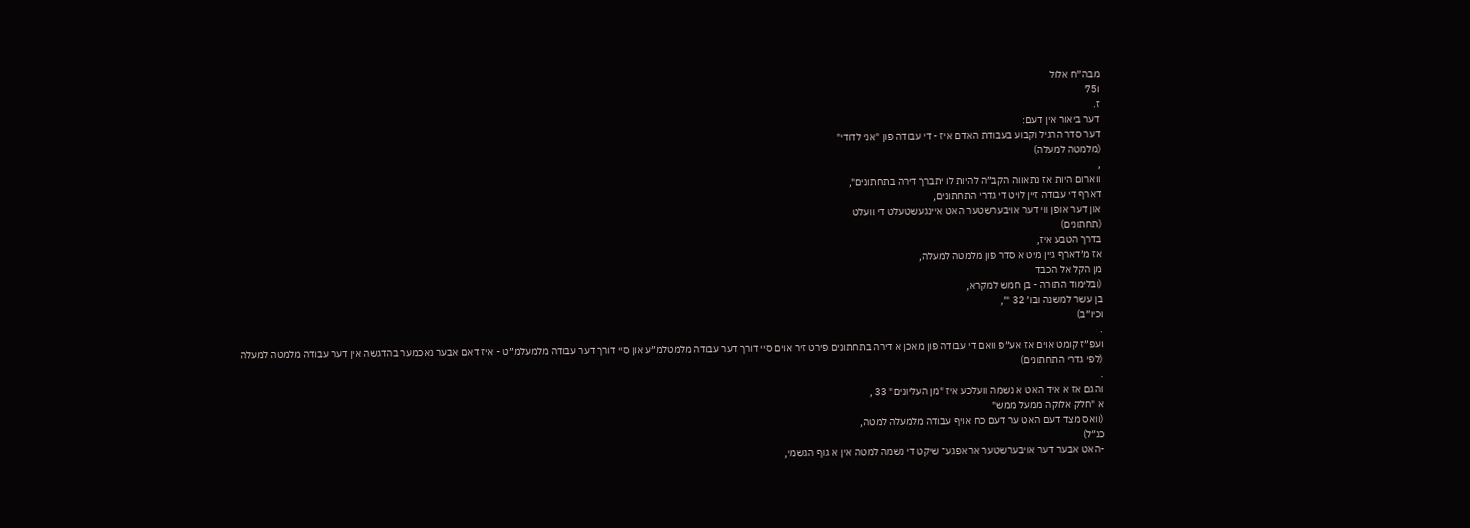מבה״ח אלול
ו75
ז.
דער ביאור אין דעם:
דער סדר הרגיל וקבוע בעבודת האדם איז - די עבודה פון "אני לדודי"
(מלמטה למעלה)
,
ווארום היות אז נתאווה הקב״ה להיות לו יתברך דירה בתחתונים",
דארף די עבודה זיין לויט די גדרי התחתונים,
און דער אופן ווי דער אויבערשטער האט איינגעשטעלט די וועלט
(תחתונים)
בדרך הטבע איז,
אז מ׳דארף גיין מיט א סדר פון מלמטה למעלה,
מן הקל אל הכבד
(ובלימוד התורה - בן חמש למקרא,
בן עשר למשנה ובו׳ 32 "׳,
וכיו״ב)
.
ועפ״ז קומט אוים אז אע״פ וואם די עבודה פון מאכן א דירה בתחתונים פירט זיר אוים סיי דורך דער עבודה מלמטלמ״ע און סיי דורך דער עבודה מלמעלמ״ט - איז דאם אבער נאכמער בהדגשה אין דער עבודה מלמטה למעלה
(לפי גדרי התחתונים)
.
והגם אז א איד האט א נשמה וועלכע איז "מן העליונים" 33 ,
א "חלק אלוקה ממעל ממש"
(וואס מצד דעם האט ער דעם כח אויף עבודה מלמעלה למטה,
כנ״ל)
-האט אבער דער אויבערשטער אראפגע־ שיקט די נשמה למטה אין א גוף הגשמי,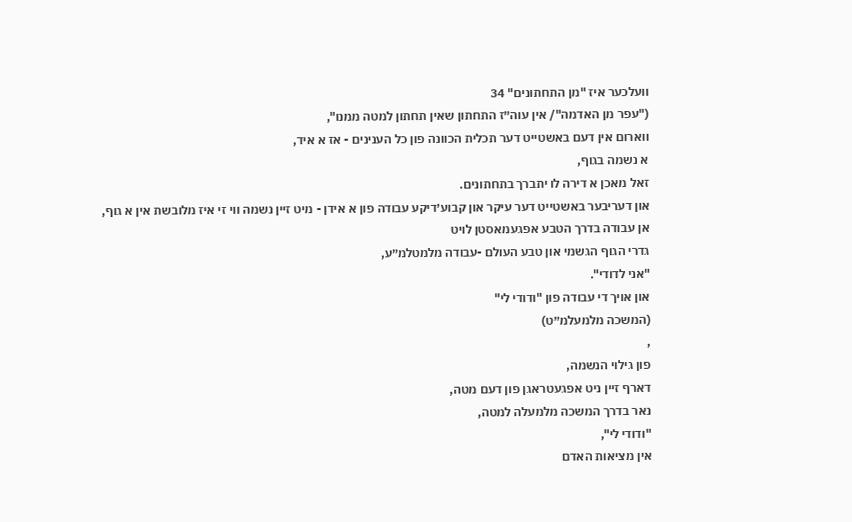וועלכער איז "מן התחתונים" 34
("עפר מן האדמה"/ אין עוה״ז התחתון שאין תחתון למטה ממנו",
ווארום אין דעם באשטייט דער תכלית הכוונה פון כל הענינים - אז א איד,
א נשמה בגוף,
זאל מאכן א דירה לו יתברך בתחתונים.
און דעריבער באשטייט דער עיקר און קבוע׳דיקע עבודה פון א אידן - מיט זיין נשמה ווי זי איז מלובשת אין א גוף,
אן עבודה בדרך הטבע אפגעמאסטן לויט
גדרי הגוף הגשמי און טבע העולם -עבודה מלמטלמ״ע,
"אני לדודי".
און אויך די עבודה פון "ודודי לי"
(המשכה מלמעלמ״ט)
,
פון גילוי הנשמה,
דארף זיין ניט אפגעטראגן פון דעם מטה,
נאר בדרך המשכה מלמעלה למטה,
"ודודי לי",
אין מציאות האדם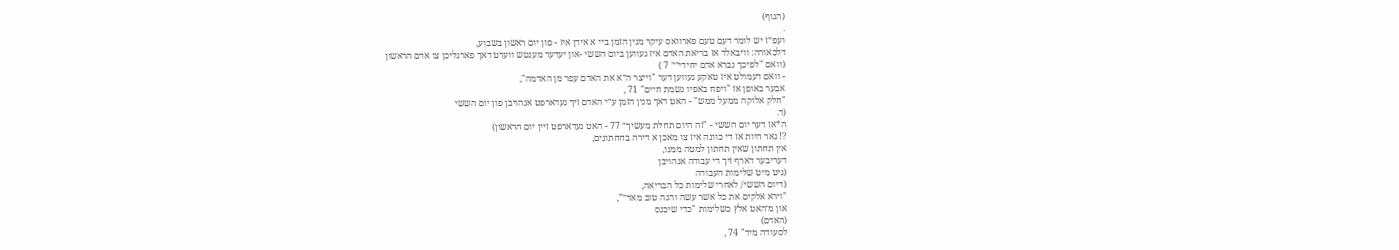(הגוף)
.
ועפ״ז יש לומר דעם טעם פארוואס עיקר מנין הזמן ביי א אידן איז - פון יום ראשון בשבוע,
דלכאורה: וויבאלד אז בריאת האדם איז געווען ביום הששי -און יעדער מענטש ווערט דאך פארגליכן צו אדם הראשון
(וואם "לפיכך נברא אדם יחידי״״ 7 )
- וואם דעמולט איז טאקע געווען דער "וייצר ה״א את האדם עפר מן האדמה",
אבער באופן אז "ויפח באפיו נשמת חיים" 71 ,
"חלק אלוקה ממעל ממש" - האט דאך מנין הזמן ע״י האדם זיך געדארפט אנהויבן פון יום הששי
(ד.
ה*אז דער יום הששי - "זה היום תחלת מעשיך״ 77 - האט געדארפט זיין יום הראשון)
?! נאר היות אז די כוונה איז צו מאכן א דירה בחחתונים,
אין תחתון שאין תחתון למטה ממנו,
דעריבער דארף זיך די עבודה אנהויבן
(ניט מיט שלימות העבודה
(דיום הששי/ לאחרי שלימות כל הבריאה,
"וירא אלקים את כל אשר עשה והנה טוב מאד״”,
און מ׳האט אלץ כשלימות "כדי שיכנס
(האדם)
לסעודה מיד" 74 ,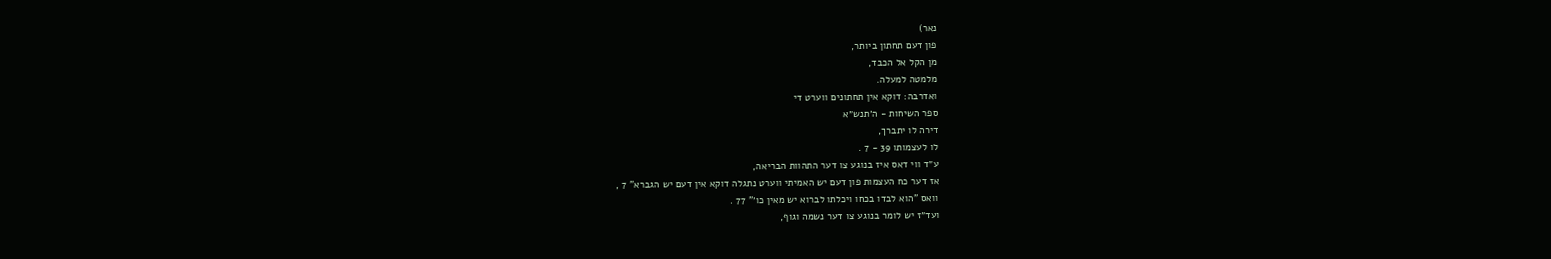נאר)
פון דעם תחתון ביותר,
מן הקל אל הכבד,
מלמטה למעלה.
ואדרבה: דוקא אין תחתונים ווערט די
ספר השיחות - ה׳תנש״א
דירה לו יתברך,
לו לעצמותו 39 - 7 .
ע״ד ווי דאס איז בנוגע צו דער התהוות הבריאה,
אז דער כח העצמות פון דעם יש האמיתי ווערט נתגלה דוקא אין דעם יש הגברא" 7 ,
וואס "הוא לבדו בכחו ויכלתו לברוא יש מאין כו׳" 77 .
ועד״ז יש לומר בנוגע צו דער נשמה וגוף,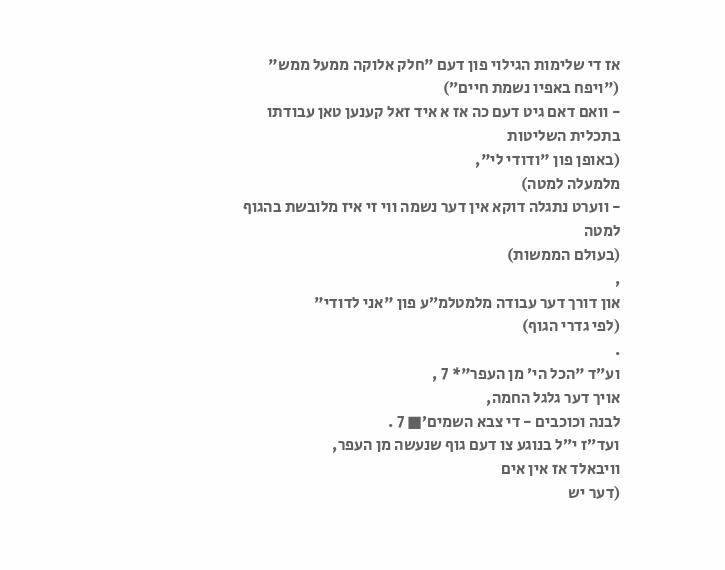אז די שלימות הגילוי פון דעם "חלק אלוקה ממעל ממש"
("ויפח באפיו נשמת חיים״)
- וואם דאם גיט דעם כה אז א איד זאל קענען טאן עבודתו בתכלית השליטות
(באופן פון "ודודי לי",
מלמעלה למטה)
- ווערט נתגלה דוקא אין דער נשמה ווי זי איז מלובשת בהגוף למטה
(בעולם הממשות)
,
און דורך דער עבודה מלמטלמ״ע פון "אני לדודי"
(לפי גדרי הגוף)
.
וע״ד "הכל הי׳ מן העפר"* 7 ,
אויך דער גלגל החמה,
לבנה וכוכבים - די צבא השמים׳■ 7 .
ועד״ז י״ל בנוגע צו דעם גוף שנעשה מן העפר,
וויבאלד אז אין אים
(דער יש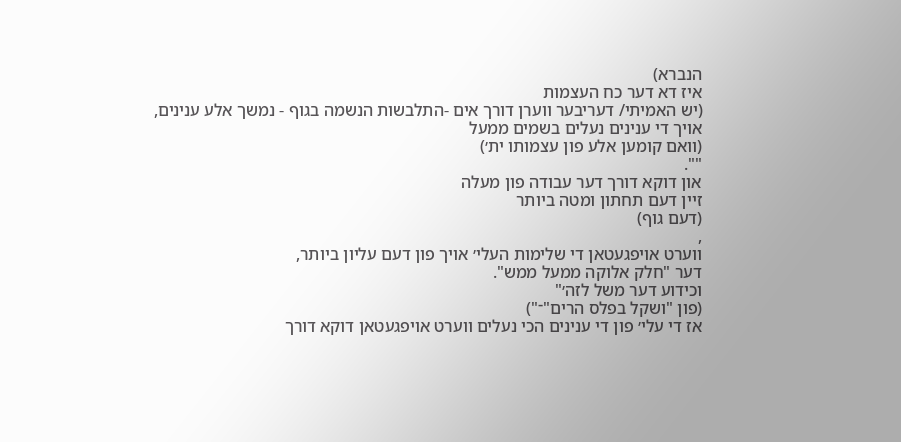הנברא)
איז דא דער כח העצמות
(יש האמיתי/ דעריבער ווערן דורך אים -התלבשות הנשמה בגוף - נמשך אלע ענינים,
אויך די ענינים נעלים בשמים ממעל
(וואם קומען אלע פון עצמותו ית׳)
"".
און דוקא דורך דער עבודה פון מעלה
זיין דעם תחתון ומטה ביותר
(דעם גוף)
,
ווערט אויפגעטאן די שלימות העלי׳ אויך פון דעם עליון ביותר,
דער "חלק אלוקה ממעל ממש".
וכידוע דער משל לזה׳"
(פון "ושקל בפלס הרים"־")
אז די עלי׳ פון די ענינים הכי נעלים ווערט אויפגעטאן דוקא דורך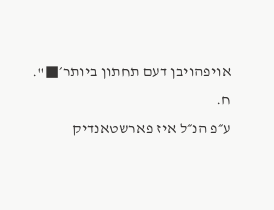אויפהויבן דעם תחתון ביותר׳■".
ח.
ע״פ הנ״ל איז פארשטאנדיק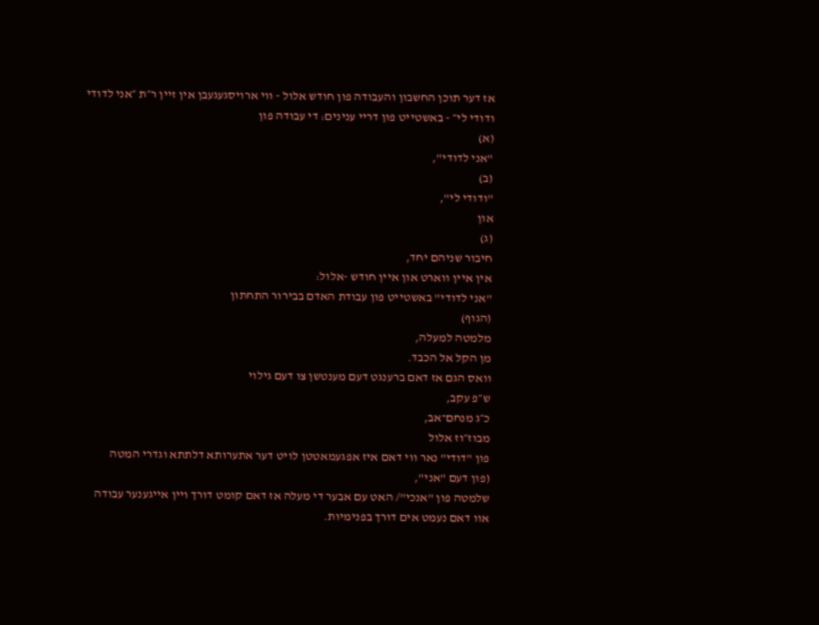אז דער תוכן החשבון והעבודה פון חודש אלול - ווי ארויסגעגעבן אין זיין ר״ת ״אני לדודי ודודי לי״ - באשטייט פון דריי ענינים: די עבודה פון
(א)
"אני לדודי",
(ב)
"ודודי לי",
און
(ג)
חיבור שניהם יחד,
אין איין ווארט און איין חודש -אלול:
"אני לדודי" באשטייט פון עבודת האדם בבירור התחתון
(הגוף)
מלמטה למעלה,
מן הקל אל הכבד.
וואס הגם אז דאם ברענגט דעם מענטשן צו דעם גילוי
ש״פ עקב,
כ״ג מנחם־אב,
מבוז״וז אלול
פון "דודי" נאר ווי דאם איז אפגעמאטטן לויט דער אתערותא דלתתא וגדרי המטה
(פון דעם "אני",
שלמטה פון "אנכי"/ האט עם אבער די מעלה אז דאם קומט דורך ויין אייגענער עבודה אוו דאם נעמט אים דורך בפנימיות.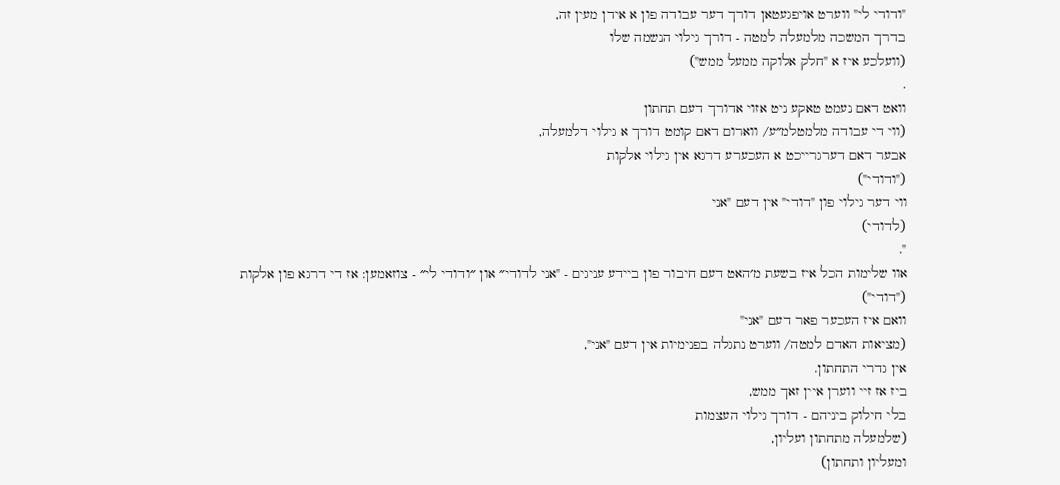"ודודי לי" ווערט אויפגעטאן דורך דער עבודה פון א אידן מעין זה,
בדרך המשכה מלמעלה למטה - דורך גילוי הנשמה שלו
(וועלכע איז א "חלק אלוקה ממעל ממש")
.
וואט דאם נעמט טאקע ניט אזוי אדורך דעם תחתון
(ווי די עבודה מלמטלמ״ע/ ווארום דאם קומט דורך א גילוי דלמעלה,
אבער דאם דערגרייכט א העכערע דרגא אין גילוי אלקות
("ודודי")
ווי דער גילוי פון "דודי" אין דעם "אני
(לדודי)
".
אוו שלימות הכל איז בשעת מ׳האט דעם חיבור פון ביידע עניגים - "אני לדודי״ און ״ודודי לי״ - צוזאמען: אז די דרגא פון אלקות
("דודי")
וואם איז העכער פאר דעם "אני"
(מציאות האדם למטה/ ווערט נתגלה בפנימיות אין דעם "אני",
אין גדרי התחתון.
ביז אז זיי ווערן איין זאך ממש,
בלי חילוק ביניהם - דורך גילוי העצמות
(שלמעלה מתחתון ועליון,
ומעליון ותחתון)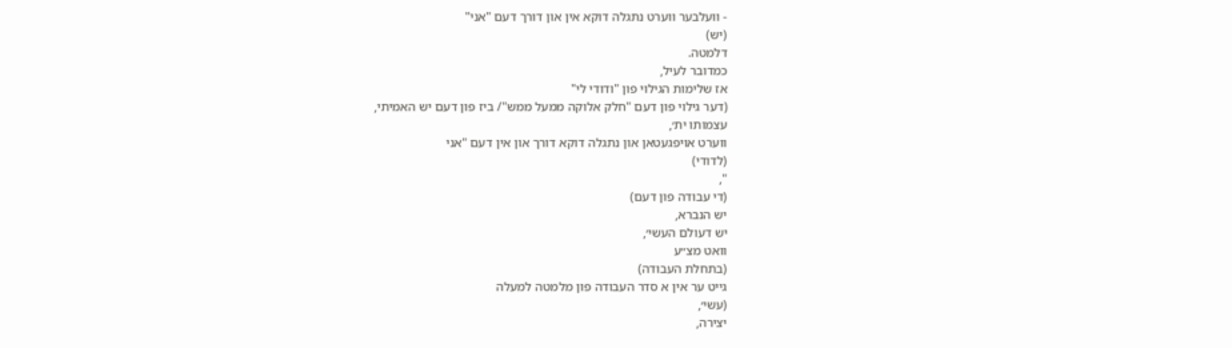- וועלבער ווערט נתגלה דוקא אין און דורך דעם "אני"
(יש)
דלמטה.
כמדובר לעיל,
אז שלימות הגילוי פון "ודודי לי"
(דער גילוי פון דעם "חלק אלוקה ממעל ממש"/ ביז פון דעם יש האמיתי,
עצמותו ית׳,
ווערט אויפגעטאן און נתגלה דוקא דורך און אין דעם "אני
(לדודי)
",
(די עבודה פון דעם)
יש הנברא,
יש דעולם העשי׳,
וואט מצ״ע
(בתחלת העבודה)
גייט ער אין א סדר העבודה פון מלמטה למעלה
(עשי׳,
יצירה,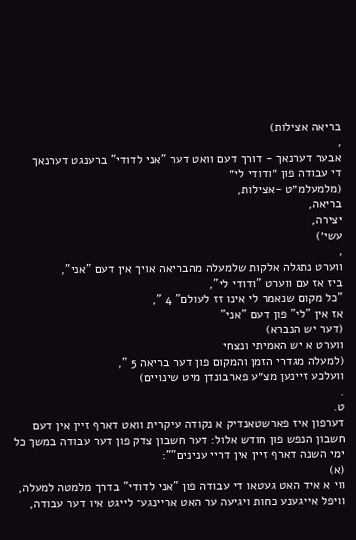בריאה אצילות)
,
אבער דערנאך - דורך דעם וואט דער "אני לדודי" ברענגט דערנאך
די עבודה פון ״ודודי לי״
(מלמעלמ״ט -אצילות,
בריאה,
יצירה,
עשי׳)
,
ווערט נתגלה אלקות שלמעלה מהבריאה אויך אין דעם "אני",
ביז אז עם ווערט "ודודי לי",
"כל מקום שנאמר לי אינו זז לעולם" 4 ",
אז אין "לי" פון דעם "אני"
(דער יש הנברא)
ווערט א יש האמיתי ונצחי
(למעלה מגדרי הזמן והמקום פון דער בריאה 5 ",
וועלכע זיינען מצ״ע פארבונדן מיט שינויים)
.
ט.
דערפון איז פארשטאנדיק א נקודה עיקרית וואט דארף זיין אין דעם חשבון הנפש פון חודש אלול: דער חשבון צדק פון דער עבודה במשך כל ימי השנה דארף זיין אין דריי ענינים"":
(א)
ווי א איד האט געטאו די עבודה פון "אני לדודי" בדרך מלמטה למעלה,
וויפל אייגענע כחות ויגיעה ער האט אריינגע־ לייגט איו דער עבודה,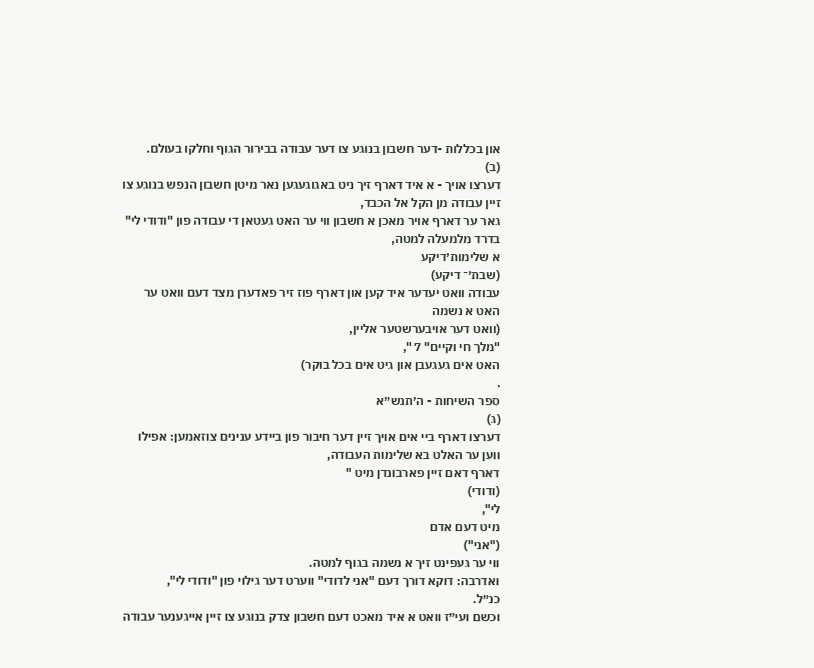און בכללות -דער חשבון בנוגע צו דער עבודה בבירור הגוף וחלקו בעולם.
(ב)
דערצו אויך - א איד דארף זיך ניט באגוגעגען נאר מיטן חשבון הנפש בנוגע צו זיין עבודה מן הקל אל הכבד,
גאר ער דארף אויר מאכן א חשבון ווי ער האט געטאן די עבודה פון "ודודי לי" בדרד מלמעלה למטה,
א שלימות׳דיקע
(שבת׳־ דיקע)
עבודה וואט יעדער איד קען און דארף פוז זיר פאדערן מצד דעם וואט ער האט א נשמה
(וואט דער אויבערשטער אליין,
"מלך חי וקיים" 7 ",
האט אים געגעבן און גיט אים בכל בוקר)
.
ספר השיחות - ה׳תנש״א
(ג)
דערצו דארף ביי אים אויך זיין דער חיבור פון ביידע ענינים צוזאמען: אפילו ווען ער האלט בא שלימות העבודה,
דארף דאם זיין פארבונדן מיט "
(ודודי)
לי",
מיט דעם אדם
("אני")
ווי ער געפינט זיך א נשמה בגוף למטה.
ואדרבה: דוקא דורך דעם "אני לדודי" ווערט דער גילוי פון "ודודי לי",
כנ״ל.
וכשם ועי״ז וואט א איד מאכט דעם חשבון צדק בנוגע צו זיין אייגענער עבודה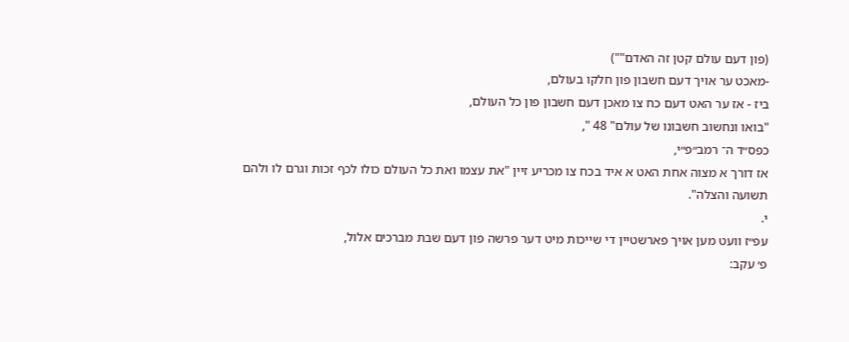(פון דעם עולם קטן זה האדם"")
-מאכט ער אויך דעם חשבון פון חלקו בעולם,
ביז - אז ער האט דעם כח צו מאכן דעם חשבון פון כל העולם,
"בואו ונחשוב חשבונו של עולם" 48 ",
כפס״ד ה־ רמב״פ״י,
אז דורך א מצוה אחת האט א איד בכח צו מכריע זיין "את עצמו ואת כל העולם כולו לכף זכות וגרם לו ולהם תשועה והצלה".
י.
עפ״ז וועט מען אויך פארשטיין די שייכות מיט דער פרשה פון דעם שבת מברכים אלול,
פ׳ עקב: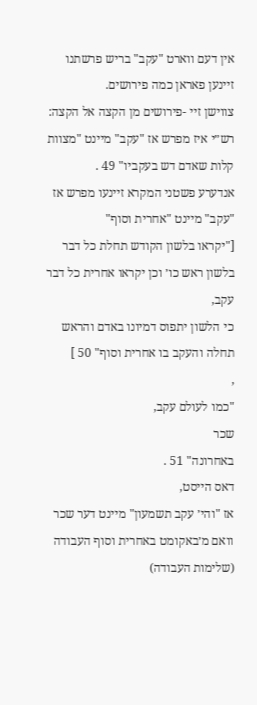אין דעם ווארט "עקב" בריש פרשתנו זיינען פאראן כמה פירושים.
צווישן זיי -פירושים מן הקצה אל הקצה: רש״י איז מפרש אז "עקב" מיינט "מצוות קלות שאדם דש בעקביו" 49 .
אנדערע פשטני המקרא זיינעו מפרש אז "עקב" מיינט "אחרית וסוף"
["יקראו בלשון הקודש תחלת כל דבר בלשון ראש כו׳ וכן יקראו אחרית כל דבר עקב,
כי הלשון יתפוס דמיונו באדם והראש תחלה והעקב בו אחרית וסוף" 50 ]
,
"כמו לעולם עקב,
שכר
באחרונה" 51 .
דאס הייסט,
אז "והי׳ עקב תשמעון" מיינט דער שכר וואם מ׳באקומט באחרית וסוף העבודה
(שלימות העבודה)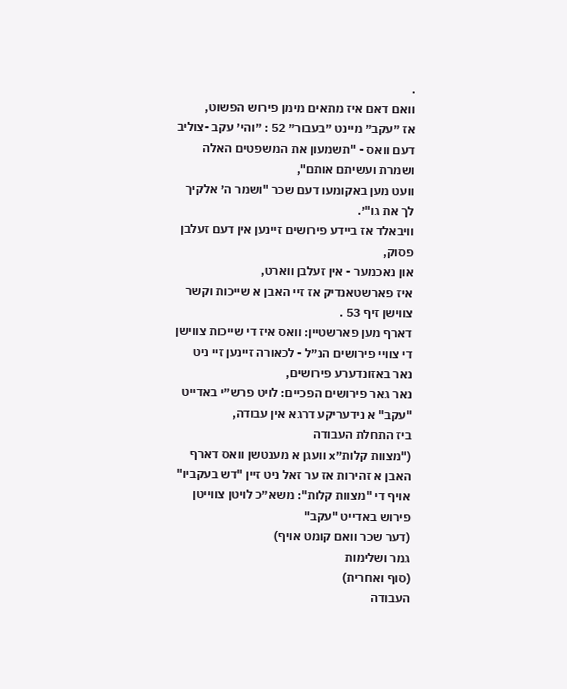.
וואם דאם איז מתאים מימן פירוש הפשוט,
אז ״עקב״ מיינט ״בעבור״ 52 : ״והי׳ עקב -צוליב דעם וואס - "תשמעון את המשפטים האלה ושמרת ועשיתם אותם",
וועט מען באקומעו דעם שכר "ושמר ה׳ אלקיך לך את גו"׳.
וויבאלד אז ביידע פירושים זיינען אין דעם זעלבן פסוק,
און נאכמער - אין זעלבן ווארט,
איז פארשטאנדיק אז זיי האבן א שייכות וקשר צווישן זיף 53 .
דארף מען פארשטיין: וואס איז די שייכות צווישן די צוויי פירושים הנ״ל - לכאורה זיינען זיי ניט נאר באזונדערע פירושים,
נאר גאר פירושים הפכיים: לויט פרש״י באדייט "עקב" א נידעריקע דרגא אין עבודה,
ביז התחלת העבודה
("מצוות קלות״x וועגן א מענטשן וואס דארף האבן א זהירות אז ער זאל ניט זיין "דש בעקביו" אויף די "מצוות קלות": משא״כ לויטן צווייטן פירוש באדייט "עקב"
(דער שכר וואם קומט אויף)
גמר ושלימות
(סוף ואחרית)
העבודה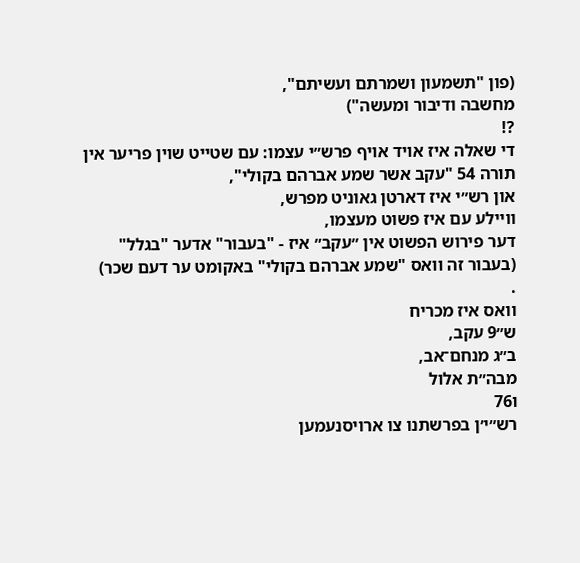(פון "תשמעון ושמרתם ועשיתם",
מחשבה ודיבור ומעשה")
?!
די שאלה איז אויד אויף פרש״י עצמו: עם שטייט שוין פריער אין תורה 54 "עקב אשר שמע אברהם בקולי",
און רש״י איז דארטן גאוניט מפרש,
וויילע עם איז פשוט מעצמו,
דער פירוש הפשוט אין ״עקב״ איז - "בעבור" אדער "בגלל"
(בעבור זה וואס "שמע אברהם בקולי" באקומט ער דעם שכר)
.
וואס איז מכריח
ש״9 עקב,
ב״ג מנחם־אב,
מבה״ת אלול
ו76
רש״י׳ן בפרשתנו צו ארויסנעמען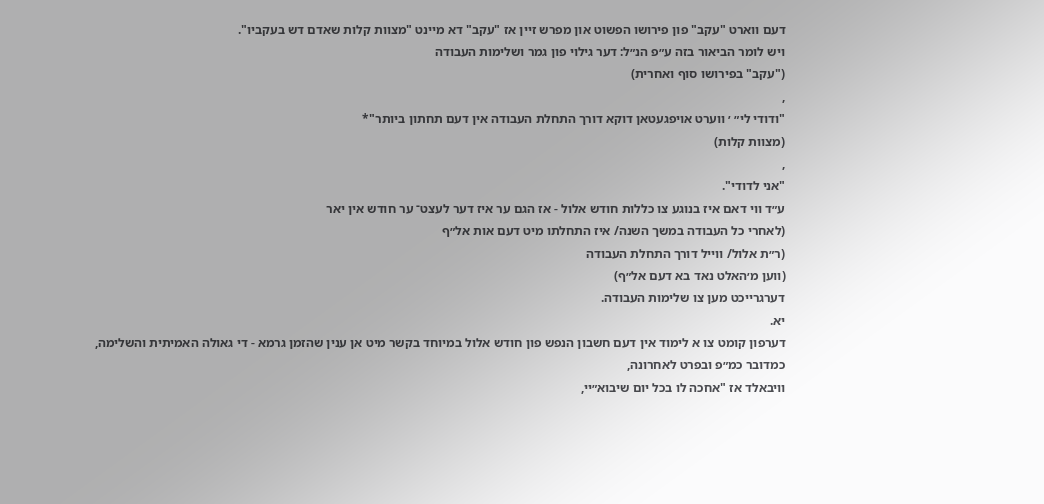דעם ווארט "עקב" פון פירושו הפשוט און מפרש זיין אז "עקב" דא מיינט "מצוות קלות שאדם דש בעקביו".
ויש לומר הביאור בזה ע״פ הנ״ל: דער גילוי פון גמר ושלימות העבודה
("עקב" בפירושו סוף ואחרית)
,
"ודודי לי״ ׳ ווערט אויפגעטאן דוקא דורך התחלת העבודה אין דעם תחתון ביותר"*
(מצוות קלות)
,
"אני לדודי".
ע״ד ווי דאם איז בנוגע צו כללות חודש אלול - אז הגם ער איז דער לעצט־ ער חודש אין יאר
(לאחרי כל העבודה במשך השנה/ איז התחלתו מיט דעם אות אל״ף
(ר״ת אלול/ ווייל דורך התחלת העבודה
(ווען מ׳האלט נאד בא דעם אל״ף)
דערגרייכט מען צו שלימות העבודה.
יא.
דערפון קומט צו א לימוד אין דעם חשבון הנפש פון חודש אלול במיוחד בקשר מיט אן ענין שהזמן גרמא - די גאולה האמיתית והשלימה,
כמדובר כמ״פ ובפרט לאחרונה,
וויבאלד אז "אחכה לו בכל יום שיבוא״יי,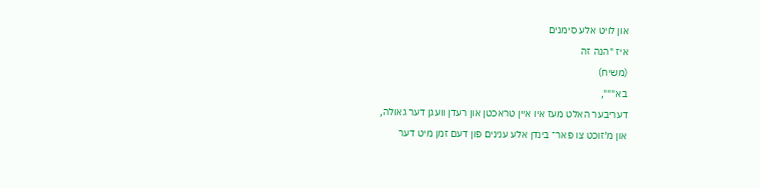און לויט אלע סימנים
איז "הנה זה
(משיח)
בא""",
דעריבער האלט מעז איו איין טראכטן און רעדן וועגן דער גאולה,
און מ׳זוכט צו פאר־ בינדן אלע ענינים פון דעם זמן מיט דער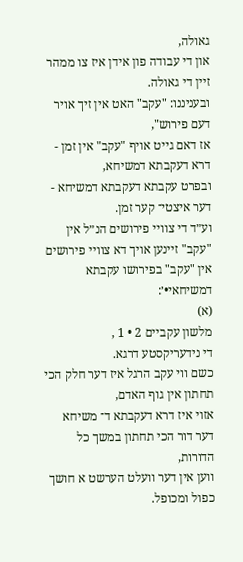גאולה,
און די עבודה פון אידן איז צו ממהר זיין די גאולה.
ובעניננו: "עקב" האט אין זיך אויר דעם פירוש",
אז דאם גייט אויף "עקב" אין זמן - דרא דעקבתא דמשיחא,
ובפרט עקבתא דעקבתא דמשיחא - דער איצטי־ קער זמן.
וע״ד די צוויי פירושים הנ״ל אין "עקב" זיינען אויך דא צוויי פירושים אין "עקב" בפירושו עקבתא דמשיחאי•׳:
(א)
מלשון עקביים 2 • 1 ,
די נידעריקסטע דרגא.
כשם ווי עקב הרגל איז דער חלק הכי תחתון אין גוף האדם,
אזוי איז דרא דעקבתא ד־ משיחא דער דור הכי תחתון במשך כל הדורות,
ווען אין דער וועלט הערשט א חושך כפול ומכופל.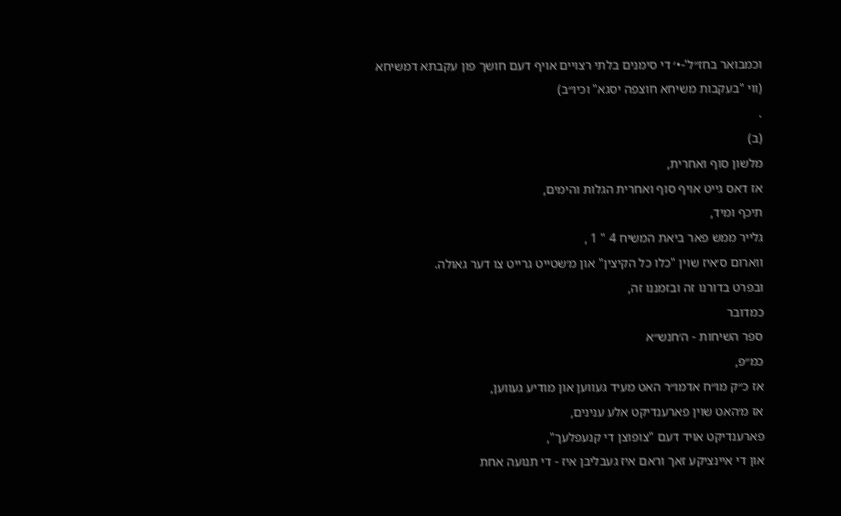וכמבואר בחז״ל'-•׳ די סימנים בלתי רצויים אויף דעם חושך פון עקבתא דמשיחא
(ווי "בעקבות משיחא חוצפה יסגא" וכיו״ב)
.
(ב)
מלשון סוף ואחרית,
אז דאס גייט אויף סוף ואחרית הגלות והימים,
תיכף ומיד,
גלייר ממש פאר ביאת המשיח 4 " 1 ,
ווארום ס׳איז שוין "כלו כל הקיצין" און מ׳שטייט גרייט צו דער גאולה.
ובפרט בדורנו זה ובזמננו זה,
כמדובר
ספר השיחות - ה׳חנש״א
כמ״פ,
אז כ״ק מו״ח אדמו״ר האט מעיד געווען און מודיע געווען,
אז מ׳האט שוין פארענדיקט אלע ענינים,
פארענדיקט אויד דעם "צופוצן די קנעפלעך",
און די איינציקע זאך וראם איז געבליבן איז - די תנועה אחת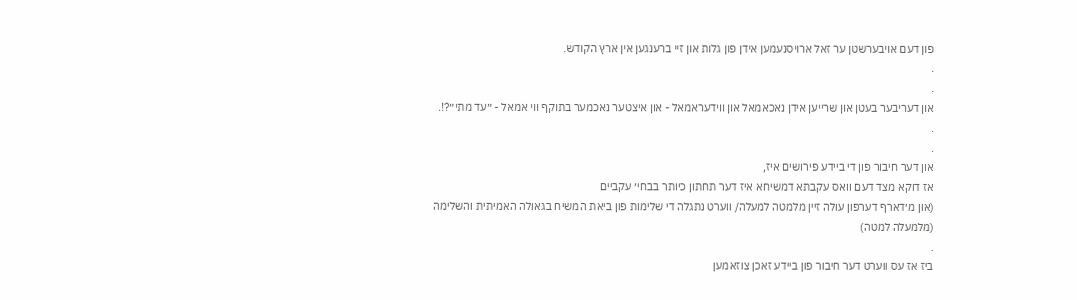פון דעם אויבערשטן ער זאל ארויסנעמען אידן פון גלות און זיי ברענגען אין ארץ הקודש.
.
.
און דעריבער בעטן און שרייען אידן נאכאמאל און ווידעראמאל - און איצטער נאכמער בתוקף ווי אמאל - ״עד מתי״?!.
.
.
און דער חיבור פון די ביידע פירושים איז,
אז דוקא מצד דעם וואס עקבתא דמשיחא איז דער תחתון כיותר בבחי׳ עקביים
(און מ׳דארף דערפון עולה זיין מלמטה למעלה/ ווערט נתגלה די שלימות פון ביאת המשיח בגאולה האמיתית והשלימה
(מלמעלה למטה)
.
ביז אז עס ווערט דער חיבור פון ביידע זאכן צוזאמען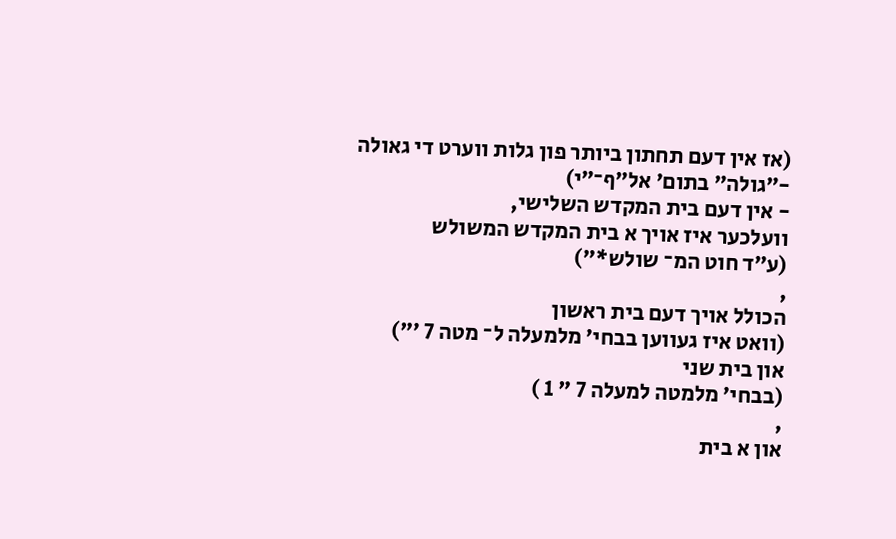(אז אין דעם תחתון ביותר פון גלות ווערט די גאולה -״גולה״ בתום׳ אל״ף־״י)
- אין דעם בית המקדש השלישי,
וועלכער איז אויך א בית המקדש המשולש
(ע״ד חוט המ־ שולש*")
,
הכולל אויך דעם בית ראשון
(וואט איז געווען בבחי׳ מלמעלה ל־ מטה 7 ׳")
און בית שני
(בבחי׳ מלמטה למעלה 7 " 1 )
,
און א בית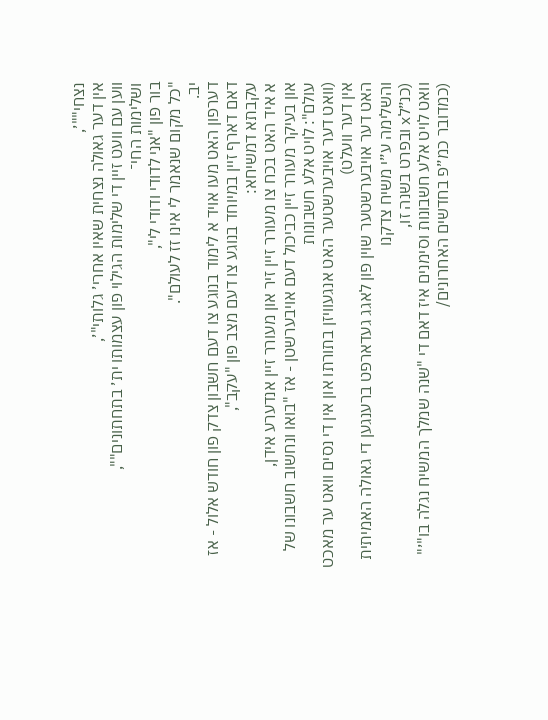נצחי""׳,
אין דער גאולה נצחית שאיו אחרי׳ גלותי"׳,
ווען עם וועט זיין די שלימות הגילוי פון עצמותו ית׳ בתחתונים"",
ושלימות החי־
בור פון "אני לדודי ודודי לי",
"כל מקום שנאמר לי אינו זז לעולם".
יב.
דערפון האט מעו אויד א לימוד בנוגע צו דעם חשבון צדק פון חודש אלול - אז דאם דארף זיין במיוחד בנוגע צו דעם מצב פון "עקב",
עקבתא דמשיחא:
א איד האט בכח צו מעורר זיין זיר און מעורר זיין אנדערע אידן,
און בעיקר מעורר זיין כביכול דעם אויבערשטן - אז "בואו ונחשוב חשבונו של עולם": לויט אלע חשבונות
(וואט דער אויבערשטער האט אנגעוויזן בתורתו און אין די נסים וואט ער מאכט אין דער וועלט)
האט דער אויבערשטער שוין פון לאגג געדארפט ברענגען די גאולה האמיתית והשלימה ע״י משיח צדקנו
(כנ״לx ובפרט בשנה זו,
וואט לויט אלע חשבונות וסימנים איז דאם די "שנה שמלך המשיח נגלה בו"׳"
(כמדובר כמ״פ בחדשים האחרונים/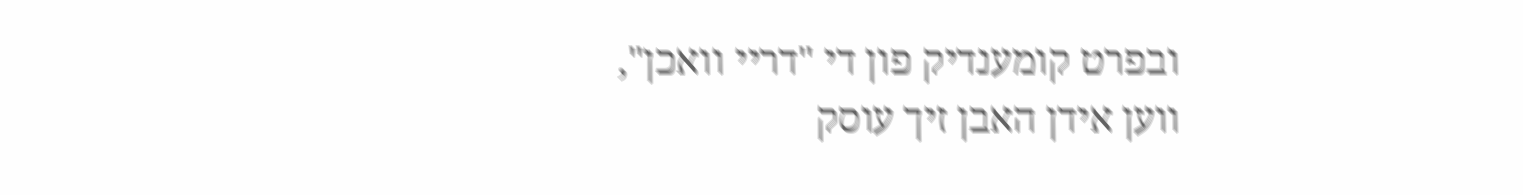ובפרט קומענדיק פון די "דריי וואכן",
ווען אידן האבן זיך עוסק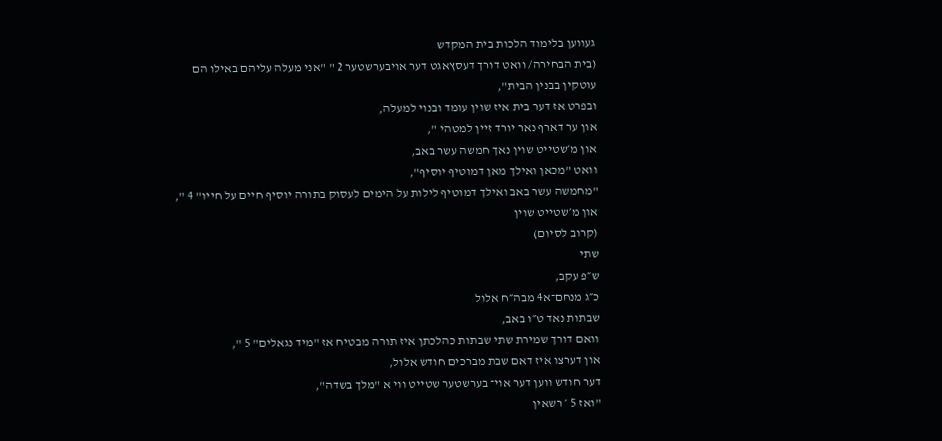געווען בלימוד הלכות בית המקדש
(בית הבחירה/ וואט דורך דעסץאגט דער אויבערשטער 2 " "אני מעלה עליהם באילו הם עוטקין בבנין הבית",
ובפרט אז דער בית איז שוין עומד ובנוי למעלה,
און ער דארף נאר יורד זיין למטהי ",
און מ׳שטייט שוין נאך חמשה עשר באב,
וואט "מכאן ואילך מאן דמוטיף יוסיף",
"מחמשה עשר באב ואילך דמוטיף לילות על הימים לעסוק בתורה יוסיף חיים על חייו" 4 ",
און מ׳שטייט שוין
(קרוב לסיום)
שתי
ש״פ עקב,
כ״ג מנחם־א4 מבה״ח אלול
שבתות נאד ט״ו באב,
וואם דורך שמירת שתי שבתות כהלכתן איז תורה מבטיח אז "מיד נגאלים" 5 ",
און דערצו איז דאם שבת מברכים חודש אלול,
דער חודש ווען דער אוי־ בערשטער שטייט ווי א "מלך בשדה",
"ואז 5 ׳ רשאין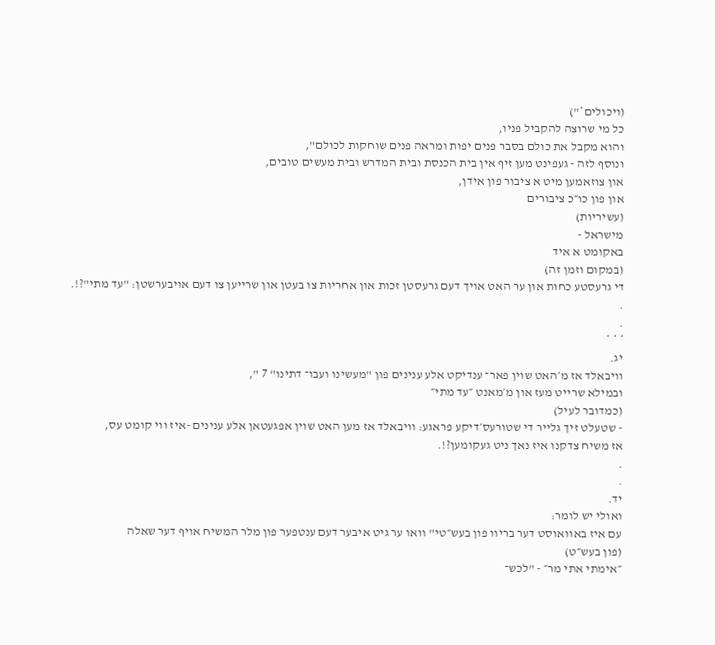(ויכולים*")
כל מי שרוצה להקביל פניו,
והוא מקבל את כולם בסבר פנים יפות ומראה פנים שוחקות לכולם",
ונוסף לזה - געפינט מען זיף אין בית הכנסת ובית המדרש ובית מעשים טובים,
און צוזאמען מיט א ציבור פון אידן,
און פון כו״כ ציבורים
(עשיריות)
מישראל -
באקומט א איד
(במקום וזמן זה)
די גרעסטע כחות און ער האט אויך דעם גרעסטן זכות און אחריות צו בעטן און שרייען צו דעם אויבערשטן: "עד מתי"?!.
.
.
* * *
יג.
וויבאלד אז מ׳האט שוין פאר־ ענדיקט אלע ענינים פון "מעשינו ועבו־ דתינו" 7 ",
ובמילא שרייט מעז און מ׳מאנט ״עד מתי״
(כמדובר לעיל)
- שטעלט זיך גלייר די שטורעס׳דיקע פראגע: וויבאלד אז מען האט שוין אפגעטאן אלע ענינים -איז ווי קומט עס,
אז משיח צדקנו איז נאך ניט געקומען?!.
.
.
יד.
ואולי יש לומר:
עם איז באוואוסט דער בריוו פון בעש״טי" וואו ער גיט איבער דעם ענטפער פון מלר המשיח אויף דער שאלה
(פון בעש״ט)
״אימתי אתי מר״ - "לכש־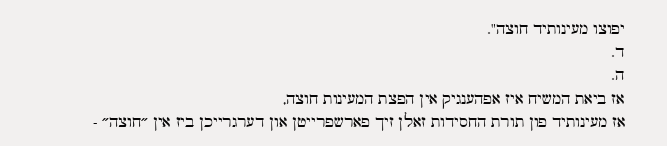יפוצו מעינותיד חוצה".
ד.
ה.
אז ביאת המשיח איז אפהענגיק אין הפצת המעינות חוצה,
אז מעינותיד פון תורת החסידות זאלן זיך פארשפרייטן און דערגרייכן ביז אין ״חוצה״ -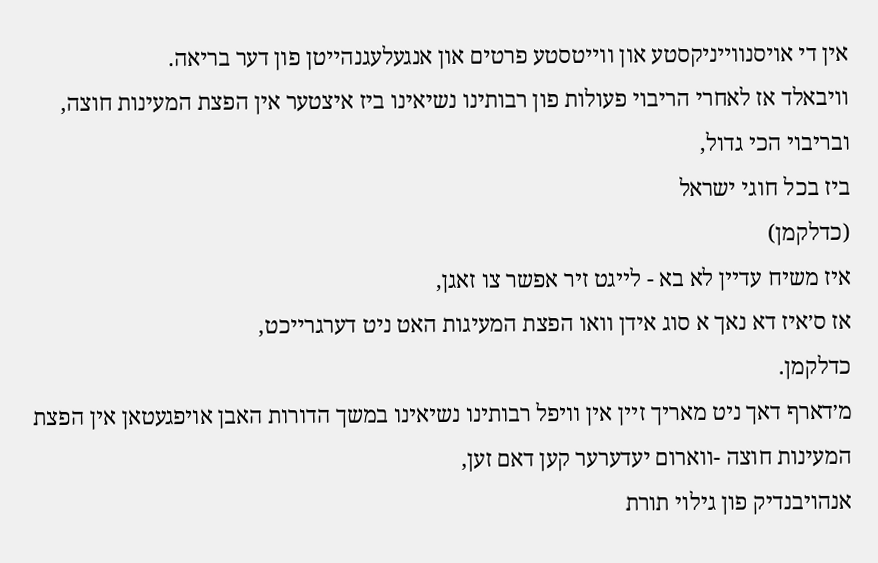אין די אויסנווייניקסטע און ווייטסטע פרטים און אנגעלעגנהייטן פון דער בריאה.
וויבאלד אז לאחרי הריבוי פעולות פון רבותינו נשיאינו ביז איצטער אין הפצת המעינות חוצה,
ובריבוי הכי גדול,
ביז בכל חוגי ישראל
(כדלקמן)
איז משיח עדיין לא בא - לייגט זיר אפשר צו זאגן,
אז ס׳איז דא נאך א סוג אידן וואו הפצת המעיגות האט ניט דערגרייכט,
כדלקמן.
מ׳דארף דאך ניט מאריך זיין אין וויפל רבותינו נשיאינו במשך הדורות האבן אויפגעטאן אין הפצת המעינות חוצה -ווארום יעדערער קען דאם זען,
אנהויבנדיק פון גילוי תורת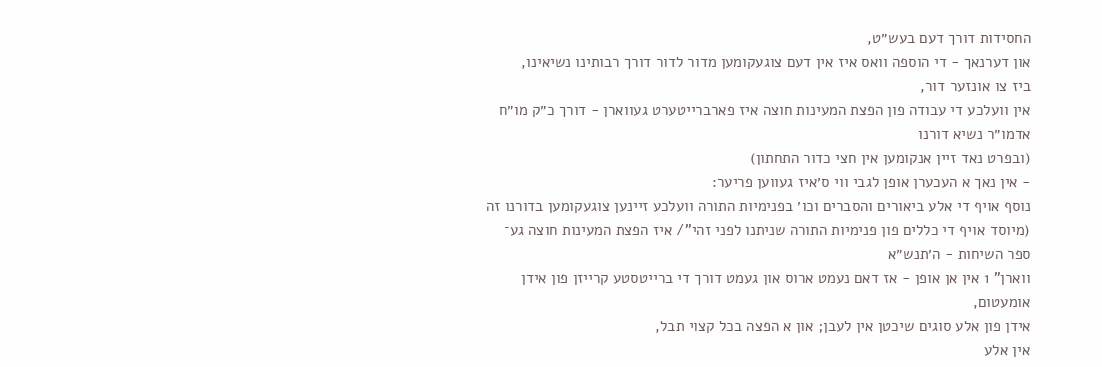החסידות דורך דעם בעש״ט,
און דערנאך - די הוספה וואס איז אין דעם צוגעקומען מדור לדור דורך רבותינו נשיאינו,
ביז צו אונזער דור,
אין וועלכע די עבודה פון הפצת המעינות חוצה איז פארברייטערט געווארן - דורך כ״ק מו״ח אדמו״ר נשיא דורנו
(ובפרט נאד זיין אנקומען אין חצי כדור התחתון)
- אין נאך א העכערן אופן לגבי ווי ס׳איז געווען פריער:
נוסף אויף די אלע ביאורים והסברים וכו׳ בפנימיות התורה וועלכע זיינען צוגעקומען בדורנו זה
(מיוסד אויף די כללים פון פנימיות התורה שניתנו לפני זהי"/ איז הפצת המעינות חוצה גע־
ספר השיחות - ה׳תנש״א
ווארן" 1 אין אן אופן - אז דאם נעמט ארוס און געמט דורך די ברייטסטע קרייזן פון אידן אומעטום,
אידן פון אלע סוגים שיכטן אין לעבן; און א הפצה בכל קצוי תבל,
אין אלע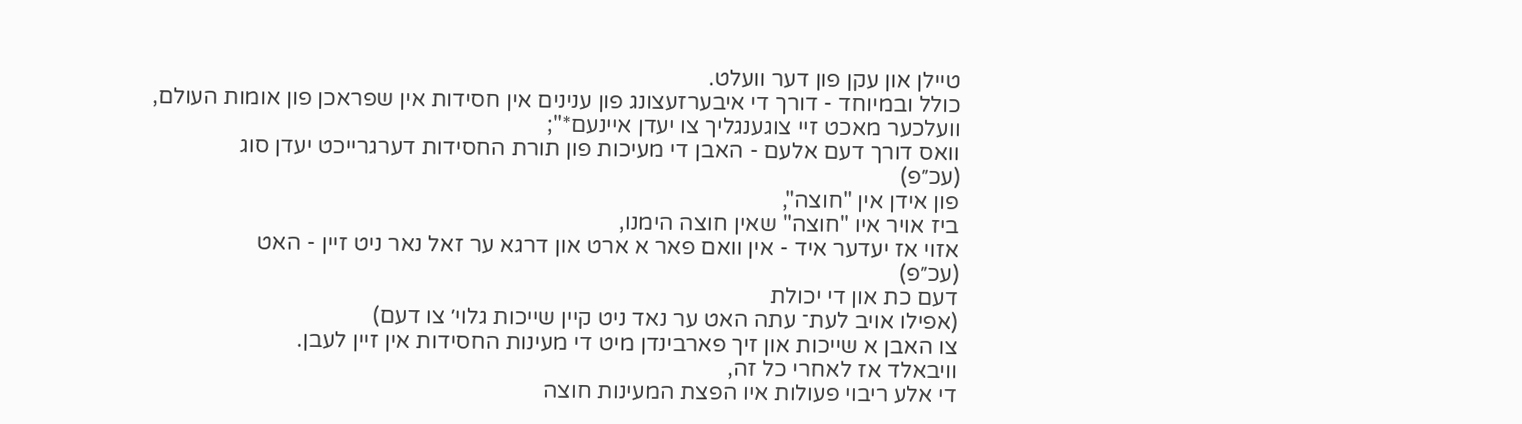טיילן און עקן פון דער וועלט.
כולל ובמיוחד - דורך די איבערזעצונג פון ענינים אין חסידות אין שפראכן פון אומות העולם,
וועלכער מאכט זיי צוגענגליך צו יעדן איינעם*";
וואס דורך דעם אלעם - האבן די מעיכות פון תורת החסידות דערגרייכט יעדן סוג
(עכ״פ)
פון אידן אין "חוצה",
ביז אויר איו "חוצה" שאין חוצה הימנו,
אזוי אז יעדער איד - אין וואם פאר א ארט און דרגא ער זאל נאר ניט זיין - האט
(עכ״פ)
דעם כת און די יכולת
(אפילו אויב לעת־ עתה האט ער נאד ניט קיין שייכות גלוי׳ צו דעם)
צו האבן א שייכות און זיך פארבינדן מיט די מעינות החסידות אין זיין לעבן.
וויבאלד אז לאחרי כל זה,
די אלע ריבוי פעולות איו הפצת המעינות חוצה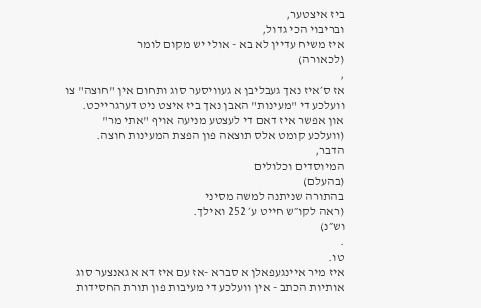ביז איצטער,
ובריבוי הכי גדול,
איז משיח עדיין לא בא - אולי יש מקום לומר
(לכאורה)
,
אז ס׳איז נאך געבליבן א געוויסער סוג ותחום אין "חוצה" צו וועלכע די "מעינות" האבן נאך ביז איצט ניט דערגרייכט.
און אפשר איז דאם די לעצטע מניעה אויף "אתי מר"
(וועלכע קומט אלס תוצאה פון הפצת המעינות חוצה.
הדבר,
המיוסדים וכלולים
(בהעלם)
בהתורה שניתנה למשה מסיני
(ראה לקו״ש חייט ע׳ 252 ואילך.
וש״נ)
.
טו.
איז מיר איינגעפאלן א סברא -אז עם איז דא א גאנצער סוג אותיות הכתב - אין וועלכע די מעיבות פון תורת החסידות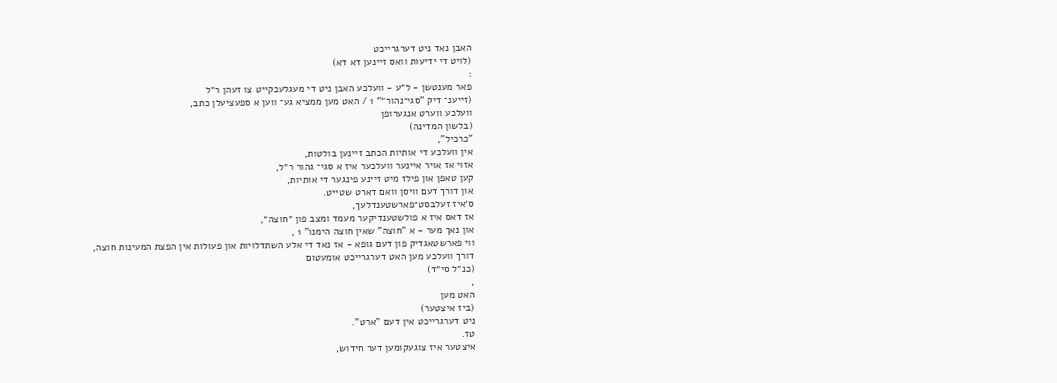האבן נאד ניט דערגרייכט
(לויט די ידיעות וואס זיינען דא דא)
:
פאר מענטשן - ל״ע - וועלכע האבן ניט די מעגלעכקייט צו זעהן ר״ל
(זייענ־ דיק "סגי־נהור״“ 1 / האט מען ממציא גע־ ווען א ספעציעלן כתב,
וועלכע ווערט אנגערופן
(בלשון המדינה)
"כרכיל",
אין וועלכע די אותיות הכתב זיינען בולטות,
אזוי אז אויר איינער וועלכער איז א סגי־ גהור ר״ל,
קען טאפן און פילז מיט זיינע פינגער די אותיות,
און דורך דעם וויסן וואם דארט שטייט.
ס׳איז זעלבסט־פארשטענדלעך,
אז דאס איז א פולשטענדיקער מעמד ומצב פון ״חוצה״,
און נאך מער - א "חוצה" שאין חוצה הימנו" 1 ,
ווי פארשטאגדיק פון דעם גופא - אז נאד די אלע השתדלויות און פעולות אין הפצת המעינות חוצה,
דורך וועלכע מען האט דערגרייכט אומעטום
(כנ״ל סי״ד)
,
האט מען
(ביז איצטער)
ניט דערגרייכט אין דעם "ארט".
טז.
איצטער איז צוגעקומען דער חידוש,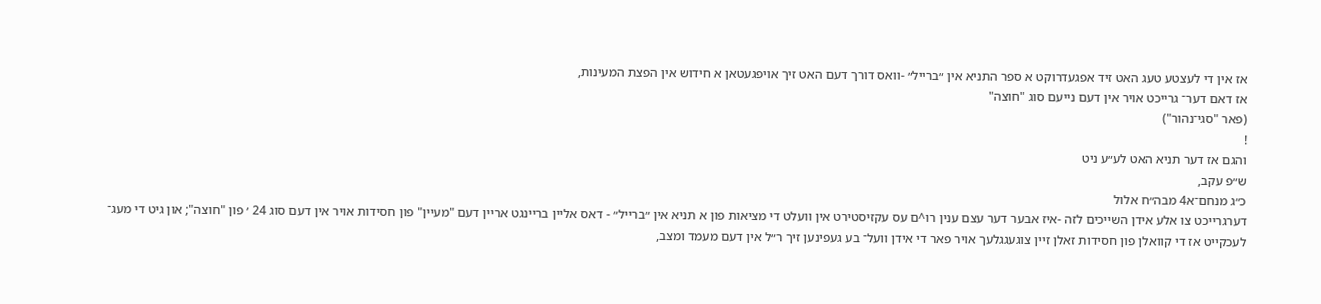אז אין די לעצטע טעג האט זיד אפגעדרוקט א ספר התניא אין ״ברייל״ -וואס דורך דעם האט זיך אויפגעטאן א חידוש אין הפצת המעינות,
אז דאם דער־ גרייכט אויר אין דעם נייעם סוג "חוצה"
(פאר "סגי־נהור")
!
והגם אז דער תניא האט לע״ע ניט
ש״פ עקב,
כ״ג מנחם־א4 מבה״ח אלול
דערגרייכט צו אלע אידן השייכים לזה -איז אבער דער עצם ענין רו^ם עס עקזיסטירט אין וועלט די מציאות פון א תניא אין ״ברייל״ - דאס אליין בריינגט אריין דעם "מעיין" פון חסידות אויר אין דעם סוג 24 ׳ פון "חוצה"; און גיט די מעג־ לעכקייט אז די קוואלן פון חסידות זאלן זיין צוגעגגלעך אויר פאר די אידן וועל־ בע געפינען זיך ר״ל אין דעם מעמד ומצב,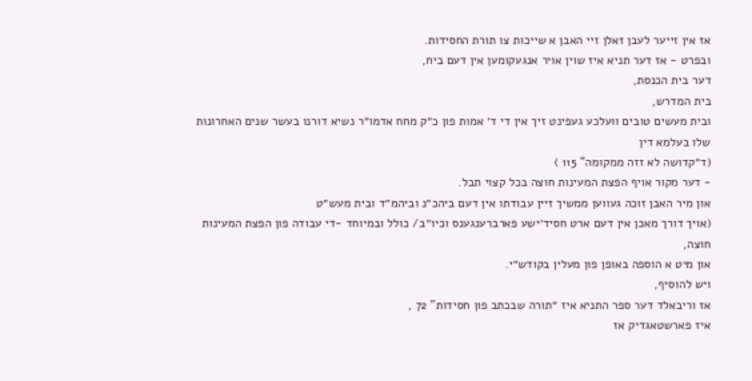אז אין זייער לעבן זאלן זיי האבן א שייכות צו תורת החסידות.
ובפרט - אז דער תניא איז שוין אויר אנגעקומען אין דעם ביח,
דער בית הכנסת,
בית המדרש,
ובית מעשים טובים וועלכע געפינט זיך אין די ד׳ אמות פון כ״ק מחח אדמו״ר נשיא דורנו בעשר שנים האחרונות שלו בעלמא דין
(ד״קדושה לא זזה ממקומה" 115 )
- דער מקור אויף הפצת המעינות חוצה בכל קצוי תבל.
און מיר האבן זוכה געווען ממשיך זיין עבודתו אין דעם ביהכ״נ וביהמ״ד ובית מעש״ט
(אויך דורך מאכן אין דעם ארט חסיד׳ישע פארברענגענס וכיו״ב/ כולל ובמיוחד -די עבודה פון הפצת המעינות חוצה,
און מיט א הוספה באופן פון מעלין בקודש״י.
ויש להוסיף,
אז וריבאלד דער ספר התניא איז ״תורה שבכתב פון חסידות" 72 ,
איז פארשטאגדיק אז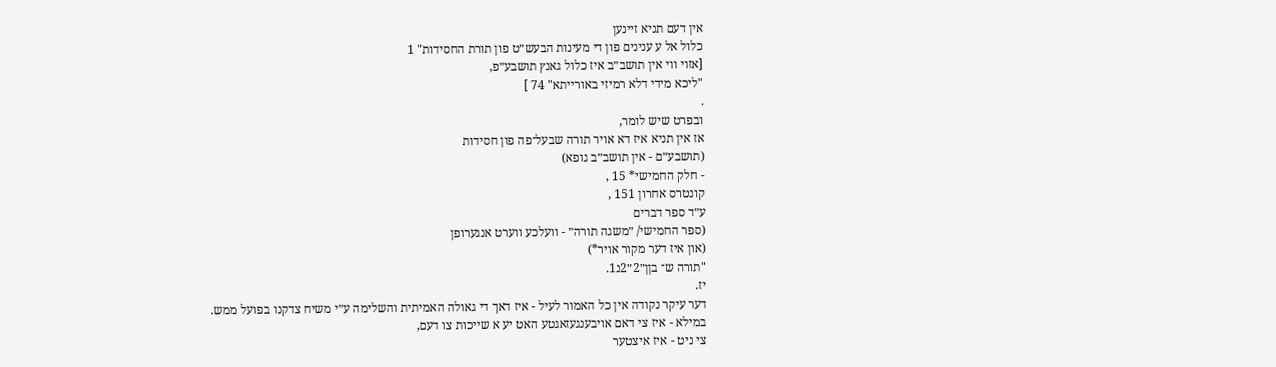אין דעם תניא זיינען
כלול אל ע ענינים פון די מעינות הבעש״ט פון תורת החסידות" 1
[אזוי ווי אין תושב״ב איז כלול גאנץ תושבע״פ,
"ליכא מידי דלא רמיזי באורייתא" 74 ]
.
ובפרט שיש לומר,
אז אין תניא איז דא אויר תורה שבעל־פה פון חסידות
(תושבע״ם - אין תושב״ב גופא)
- חלק החמישי* 15 ,
קונטרס אחרון 151 ,
ע״ד ספר דברים
(ספר החמישי/ ״משגה תורה״ - וועלכע ווערט אנגערופן
(און איז דער מקור אויר*)
"תורה ש־ בןן״2״2נ1.
יז.
דער עיקר נקודה אין כל האמור לעיל - איז דאך די גאולה האמיתית והשלימה ע״י משיח צדקנו בפועל ממש.
במילא - איז צי דאם אויבענגעזאגטע האט יע א שייכות צו דעם,
צי ניט - איז איצטער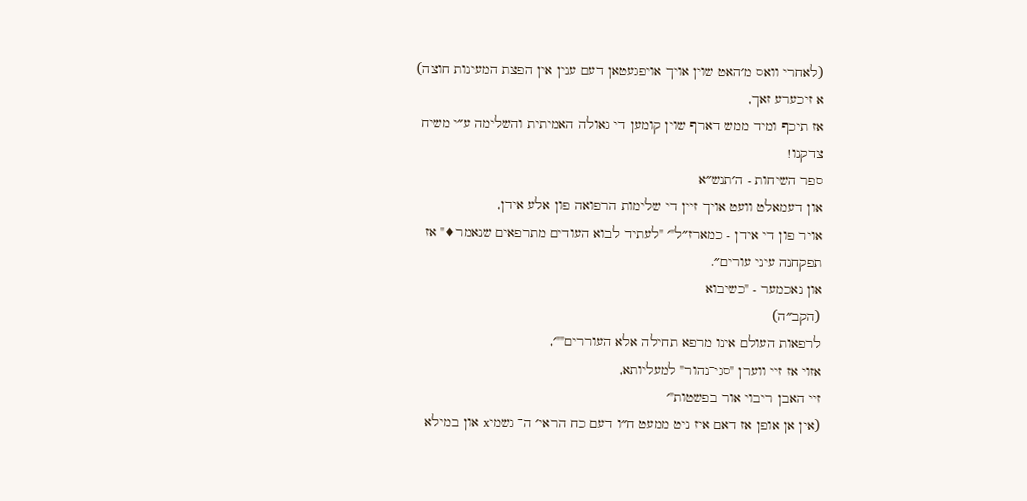(לאחרי וואס מ׳האט שוין אויך אויפגעטאן דעם ענין אין הפצת המעינות חוצה)
א זיכערע זאך,
אז תיכף ומיד ממש דארף שוין קומען די גאולה האמיתית והשלימה ע״י משיח צדקנו!
ספר השיחות - ה׳תנש״א
און דעמאלט וועט אויך זיין די שלימות הרפואה פון אלע אידן,
אויר פון די אידן - כמארז״ל"׳ "לעתיד לבוא העודים מתרפאים שנאמר♦" אז תפקחנה עיני עורים״.
און נאכמער - "כשיבוא
(הקב״ה)
לרפאות העולם אינו מרפא תחילה אלא העוררים""׳,
אזוי אז זיי ווערן "סגי־נהור" למעליותא,
זיי האבן ריבוי אור בפשטות"׳
(אין אן אופן אז דאם איז ניט ממעט ח״ו דעם כח הראי׳ ה־ גשמיx און במילא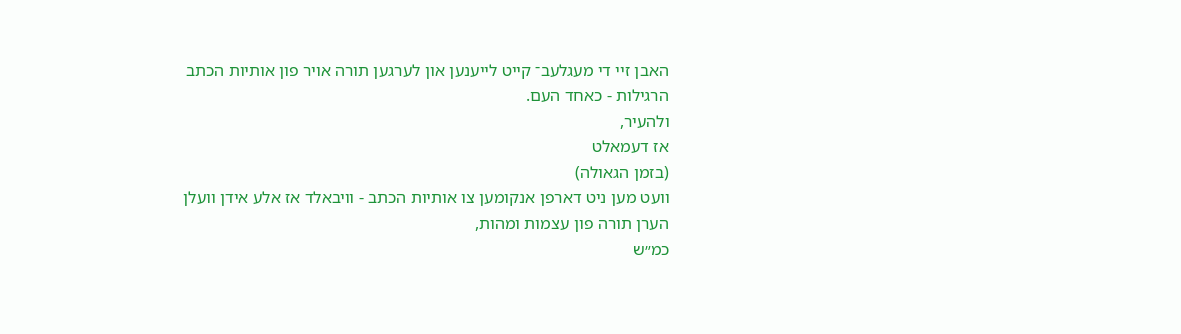האבן זיי די מעגלעב־ קייט לייענען און לערגען תורה אויר פון אותיות הכתב הרגילות - כאחד העם.
ולהעיר,
אז דעמאלט
(בזמן הגאולה)
וועט מען ניט דארפן אנקומען צו אותיות הכתב - וויבאלד אז אלע אידן וועלן הערן תורה פון עצמות ומהות,
כמ״ש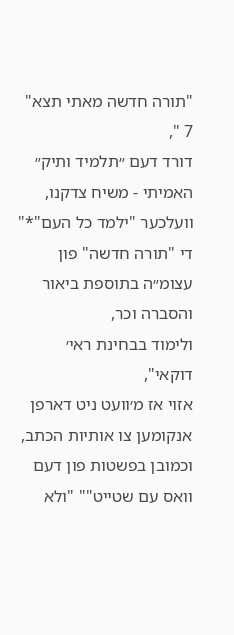"תורה חדשה מאתי תצא" 7 ",
דורד דעם ״תלמיד ותיק״ האמיתי - משיח צדקנו,
וועלכער "ילמד כל העם"*" די "תורה חדשה" פון עצומ״ה בתוספת ביאור והסברה וכר,
ולימוד בבחינת ראי׳ דוקאי",
אזוי אז מ׳וועט ניט דארפן אנקומען צו אותיות הכתב,
וכמובן בפשטות פון דעם וואס עם שטייט"" "ולא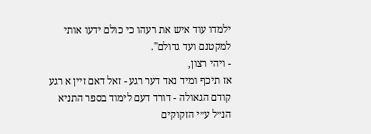ילמדו עוד איש את רעהו כי כולם ידעו אותי למקטנם ועד גדולם".
- ויהי רצון,
אז תיכף ומיד נאד דער רגע - זאל דאם זיין א רגע קודם הגאולה - דורד דעם לימוד בספר התניא הנ״ל ע״י הזקוקים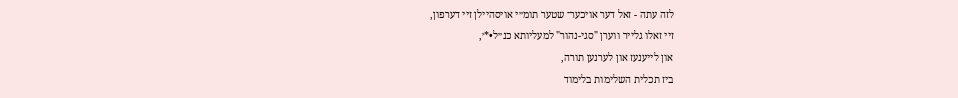לזה עתה - זאל דער אויכער־ שטער תומ״י אויסהיילן זיי דערפון,
זיי זאלו גלייר ווערן "סגי-נהור" למעליותא כנ״ל•*׳,
און לייענעז און לערנען תורה,
ביז תכלית השלימות בלימוד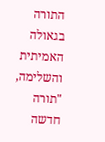התורה בגאולה האמיתית והשלימה,
"תורה חדשה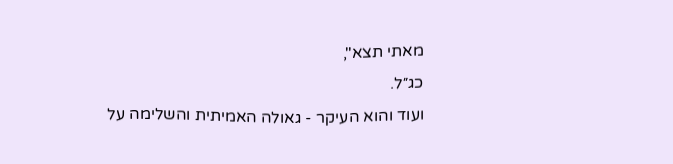מאתי תצא",
כג״ל.
ועוד והוא העיקר - גאולה האמיתית והשלימה על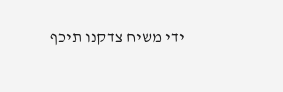ידי משיח צדקנו תיכף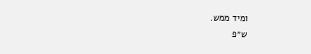ומיד ממש.
ש״פ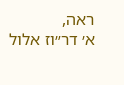ראה,
א׳ דר״וז אלול